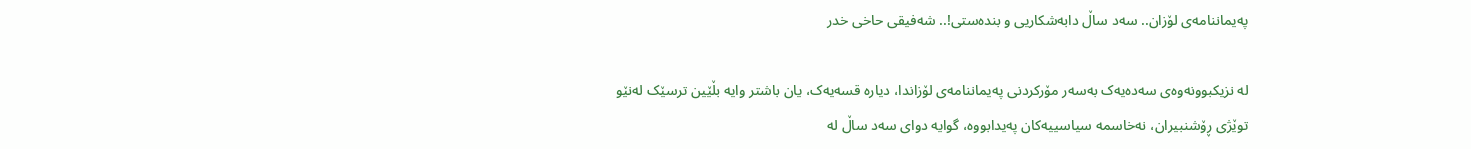پەیماننامەی لۆزان.. سەد ساڵ دابەشکاریی و بندەستی!.. شەفیقی حاخی خدر

لە نزیکبوونەوەی سەدەیەک بەسەر مۆرکردنی پەیماننامەی لۆزاندا، دیارە قسەیەک، یان باشتر وایە بڵێین ترسێک لەنێو توێژی ڕۆشنبیران، نەخاسمە سیاسییەکان پەیدابووە، گوایە دوای سەد ساڵ لە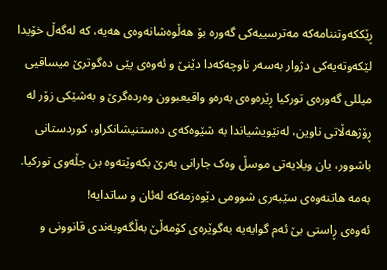ڕێککەوتننامەکە مەترسییەکی گەورە بۆ هەڵوەشانەوەی هەیە، کە لەگەڵ خۆیدا لێکەوتەیەکی دژوار بەسەر ناوچەکەدا دێنێ و ئەوەی پێی دەگوترێ میساقیی میللی گەورەی تورکیا ڕێرەوەی بەرەو واقیعبوون وەردەگرێ و بەشێکی زۆر لە ڕۆژهەڵاتی ناوین، لەنێویشیاندا بە شێوەکەی دەستنیشانکراو، کوردستانی باشوور، یان ویلایەتی موسڵ وەک جارانی بەرێ بکەوێتەوە بن جڵەوی تورکیا. بەمە هاتنەوەی سێبەری شوومی دێوەزمەکە لەئان و ساتدایە!
ئەوەی ڕاستی بێ ئەم گوایەیە بەگوێرەی کۆمەڵێ بەڵگەوبەندی قانوونی و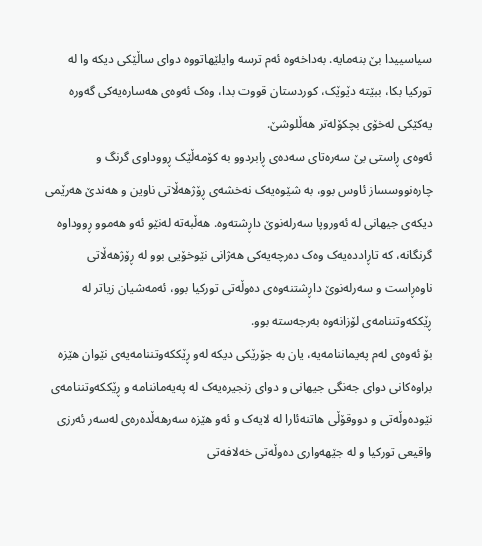سیاسییدا بێ بنەمایە. بەداخەوە ئەم ترسە وایلێهاتووە دوای ساڵێکی دیکە وا لە تورکیا بکا، ببێتە دێوێک، کوردستان قووت بدا، وەک ئەوەی هەسارەیەکی گەورە یەکێکی لەخۆی بچکۆلەتر هەڵلوشێ.
ئەوەی ڕاستی بێ سەرەتای سەدەی ڕابردوو بە کۆمەڵێک ڕووداوی گرنگ و چارەنووسساز ئاوس بوو، بە شێوەیەک نەخشەی ڕۆژهەڵاتی ناوین و هەندێ هەرێمی دیکەی جیهانی لە ئەوروپا سەرلەنوێ داڕشتەوە. هەڵبەتە لەنێو ئەو هەموو ڕووداوە گرنگانە، کە تاڕاددەیەک وەک دەرچەیەکی هەژانی نێوخۆیی بوو لە ڕۆژهەڵاتی ناوەڕاست و سەرلەنوێ داڕشتنەوەی دەوڵەتی تورکیا بوو، ئەمەشیان زیاتر لە ڕێککەوتننامەی لۆزانەوە بەرجەستە بوو.
بۆ ئەوەی لەم پەیماننامەیە، یان بە جۆرێکی دیکە لەو ڕێککەوتننامەیەی نێوان هێزە براوەکانی دوای جەنگی جیهانی و دوای زنجیرەیەک لە پەیەماننامە و ڕێککەوتننامەی نێودەوڵەتی و دووقۆڵی هاتنەئارا لە لایەک و ئەو هێزە سەرهەڵدەرەی لەسەر ئەرزی واقیعی تورکیا و لە جێهەواری دەوڵەتی خەلافەتی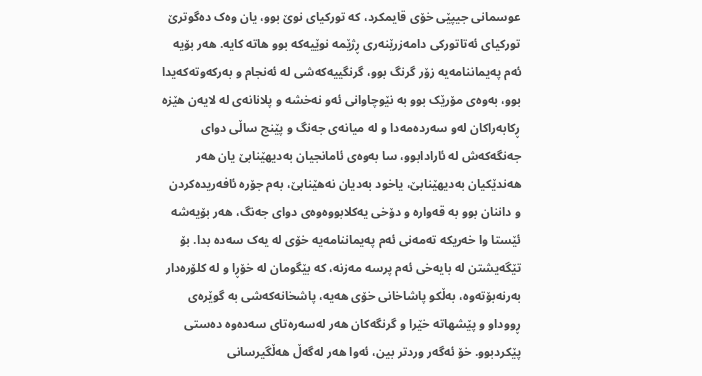عوسمانی جیپێی خۆی قایمکرد، کە تورکیای نوێ بوو، یان وەک دەگوترێ تورکیای ئەتاتورکی دامەزرێنەری ڕژێمە نوێیەکە بوو هاتە کایە. هەر بۆیە ئەم پەیماننامەیە زۆر گرنگ بوو، گرنگییەکەشی لە ئەنجام و بەرکەوتەکەیدا بوو، بەوەی مۆرێک بوو بە نێوچاوانی ئەو نەخشە و پلانانەی لە لایەن هێزە ڕکابەراکان لەو سەردەمەدا و لە میانەی جەنگ و پێنج ساڵی دوای جەنگەکەش لە ئارادابوو، سا بەوەی ئامانجیان بەدیهێنابێ یان هەر هەندێکیان بەدیهێنابێ، یاخود بەدیان نەهێنابێ، بەم جۆرە ئافەریدەکردن و داننان بوو بە قەوارە و دۆخی یەکلابووەوەی دوای جەنگ، هەر بۆیەشە ئێستا وا خەریکە تەمەنی ئەم پەیماننامەیە خۆی لە یەک سەدە بدا. بۆ تێگەیشتن لە بایەخی ئەم پرسە مەزنە، کە بێگومان لە خۆڕا و لە کلۆرەدار بەرنەبۆتەوە، بەڵکو پاشاخانی خۆی هەیە، پاشخانەکەشی بە گوێرەی ڕووداو و پێشهاتە خێرا و گرنگەکان هەر لەسەرەتای سەدەوە دەستی پێکردبوو. خۆ ئەگەر وردتر بین، ئەوا هەر لەگەڵ هەڵگیرسانی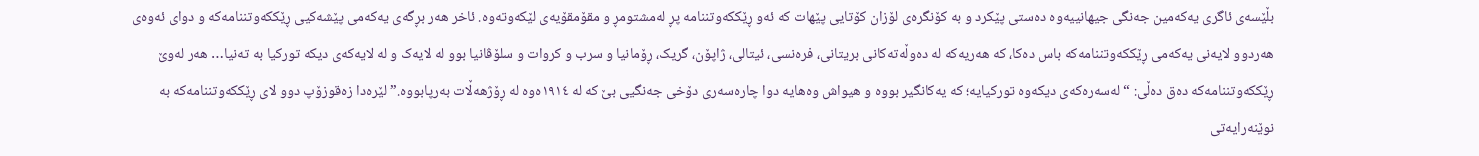بڵێسەی ئاگری یەکەمین جەنگی جیهانییەوە دەستی پێکرد و بە کۆنگرەی لۆزان کۆتایی پێهات کە ئەو ڕێککەوتننامە پڕ لەمشتومڕ و مقۆمقۆیەی لێکەوتەوە. ئاخر هەر بڕگەی یەکەمی پێشەکیی ڕێککەوتننامەکە و دوای ئەوەی هەردوو لایەنی یەکەمی ڕێککەوتننامەکە باس دەکا، کە هەریەکە لە دەوڵەتەکانی بریتانی، فرەنسی، ئیتالی، ژاپۆن، گریک، ڕۆمانیا و سرب و کروات و سلۆڤانیا بوو لە لایەک و لە لایەکەی دیکە تورکیا بە تەنیا… هەر لەوێ ڕێککەوتننامەکە دەق دەڵی: “لەسەرەکەی دیکەوە تورکیایە؛ کە یەکانگیر بووە و هیواش وەهایە دوا چارەسەری دۆخی جەنگیی بێ کە لە ١٩١٤ەوە لە ڕۆژهەڵات بەرپابووە.” لێرەدا زەقوزۆپ دوو لای ڕێککەوتننامەکە بە نوێنەرایەتی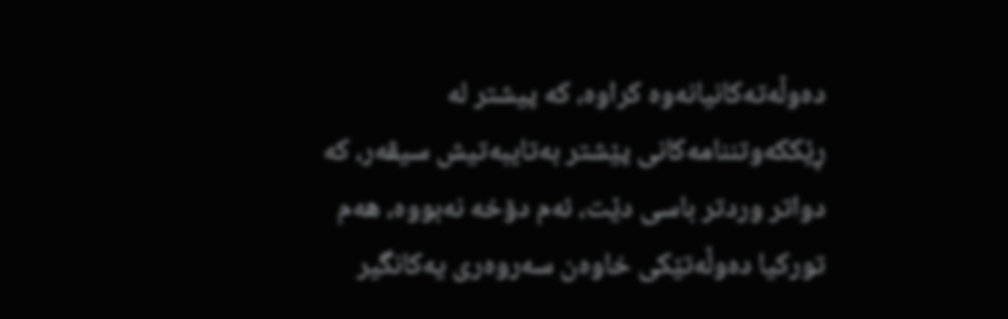دەوڵەتەکانیانەوە کراوە، کە پیشتر لە ڕێککەوتننامەکانی پێشتر بەتایبەتیش سیڤەر، کە دواتر وردتر باسی دێت، ئەم دۆخە نەبووە، هەم تورکیا دەوڵەتێکی خاوەن سەروەری یەکانگیر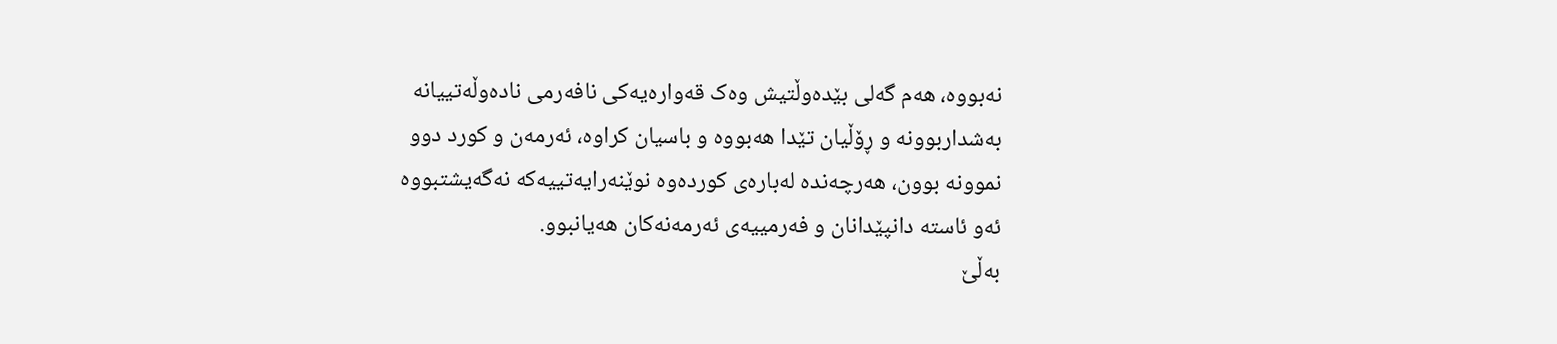نەبووە، هەم گەلی بێدەوڵتیش وەک قەوارەیەکی نافەرمی نادەوڵەتییانە بەشداربوونە و ڕۆڵیان تێدا هەبووە و باسیان کراوە، ئەرمەن و کورد دوو نموونە بوون، هەرچەندە لەبارەی کوردەوە نوێنەرایەتییەکە نەگەیشتبووە ئەو ئاستە دانپێدانان و فەرمییەی ئەرمەنەکان هەیانبوو.
بەڵێ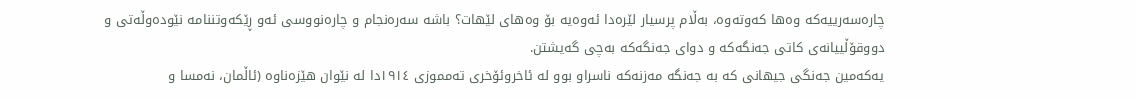چارەسەرییەکە وەها کەوتەوە، بەڵام پرسیار لێرەدا ئەوەیە بۆ وەهای لێهات؟ باشە سەرەنجام و چارەنووسی ئەو ڕێکەوتننامە نێودەوڵەتی و دووقۆڵییانەی کاتی جەنگەکە و دوای جەنگەکە بەچی گەیشتن.
یەکەمین جەنگی جیهانی کە بە جەنگە مەزنەکە ناسراو بوو لە ئاخروئۆخری تەمموزی ١٩١٤دا لە نێوان هێزەناوە (ئاڵمان، نەمسا و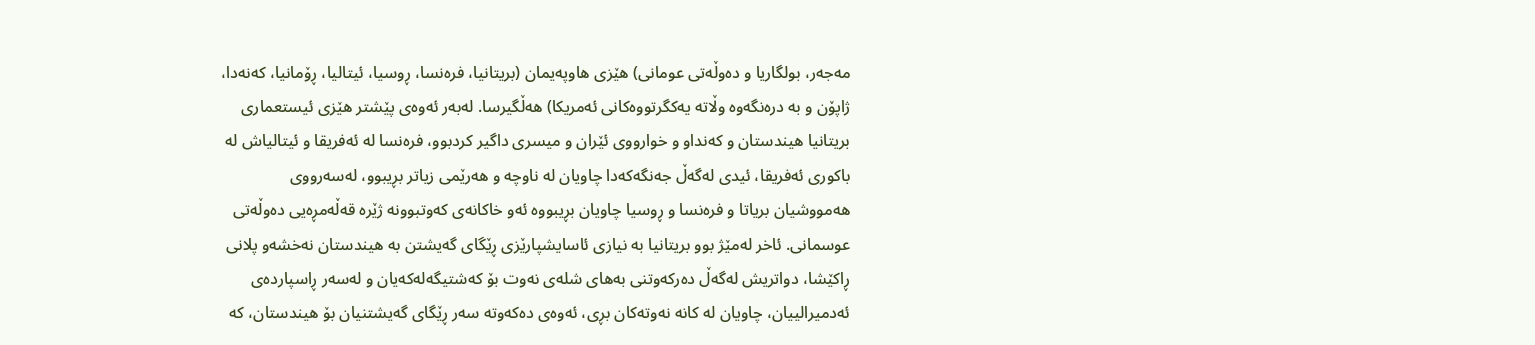مەجەر، بولگاریا و دەوڵەتی عومانی) هێزی هاوپەیمان (بریتانیا، فرەنسا، ڕوسیا، ئیتالیا، ڕۆمانیا، کەنەدا، ژاپۆن و بە درەنگەوە وڵاتە یەکگرتووەکانی ئەمریکا) هەڵگیرسا. لەبەر ئەوەی پێشتر هێزی ئیستعماری بریتانیا هیندستان و کەنداو و خوارووی ئێران و میسری داگیر کردبوو، فرەنسا لە ئەفریقا و ئیتالیاش لە باکوری ئەفریقا، ئیدی لەگەڵ جەنگەکەدا چاویان لە ناوچە و هەرێمی زیاتر بڕیبوو، لەسەرووی هەمووشیان بریاتا و فرەنسا و ڕوسیا چاویان بڕیبووە ئەو خاکانەی کەوتبوونە ژێرە قەڵەمڕەیی دەوڵەتی عوسمانی. ئاخر لەمێژ بوو بریتانیا بە نیازی ئاسایشپارێزی ڕێگای گەیشتن بە هیندستان نەخشەو پلانی ڕاکێشا، دواتریش لەگەڵ دەرکەوتنی بەهای شلەی نەوت بۆ کەشتیگەلەکەیان و لەسەر ڕاسپاردەی ئەدمیرالییان، چاویان لە کانە نەوتەکان بڕی، ئەوەی دەکەوتە سەر ڕێگای گەیشتنیان بۆ هیندستان، کە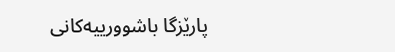پارێزگا باشوورییەکانی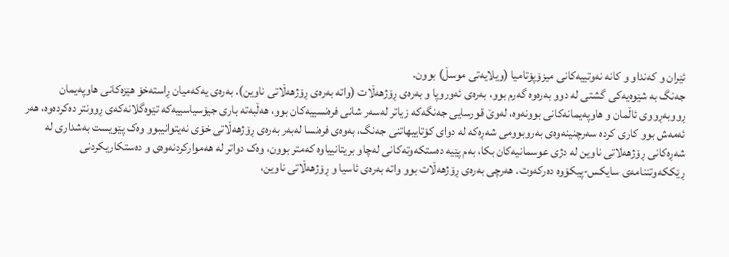ئێران و کەنداو و کانە نەوتییەکانی میزۆپۆتامیا (ویلایەتی موسڵ) بوون.
جەنگ بە شێوەیەکی گشتی لە دوو بەرەوە گەرم بوو، بەرەی ئەوروپا و بەرەی ڕۆژهەڵات (واتە بەرەی ڕۆژهەڵاتی ناوین). بەرەی یەکەمیان ڕاستەخۆ هێزەکانی هاوپەیمان ڕووبەڕووی ئاڵمان و هاوپەیمانەکانی بوونەوە، لەوێ قورسایی جەنگەکە زیاتر لەسەر شانی فرەنسییەکان بوو، هەڵبەتە باری جیۆسیاسییەکە تێوەگلانەکەی ڕوونتر دەکردەوە، هەر ئەمەش بوو کاری کردە سەرچنینەوەی بەروبوومی شەڕەکە لە دوای کۆتاییهاتنی جەنگ، بەوەی فرەنسا لەبەر بەرەی ڕۆژهەڵاتی خۆی نەیتوانیبوو وەک پێویست بەشداری لە شەڕەکانی ڕۆژهەلاتی ناوین لە دژی عوسمانیەکان بکا، بەم پێیە دەستکەوتەکانی لەچاو بریتانییاوە کەمتر بوون، وەک دواتر لە هەموارکردنەوەی و دەستکاریکردنی ڕێککەوتننامەی سایکس-پیکۆوە دەرکەوت. هەرچی بەرەی ڕۆژهەڵات بوو واتە بەرەی ئاسیا و ڕۆژهەڵاتی ناوین،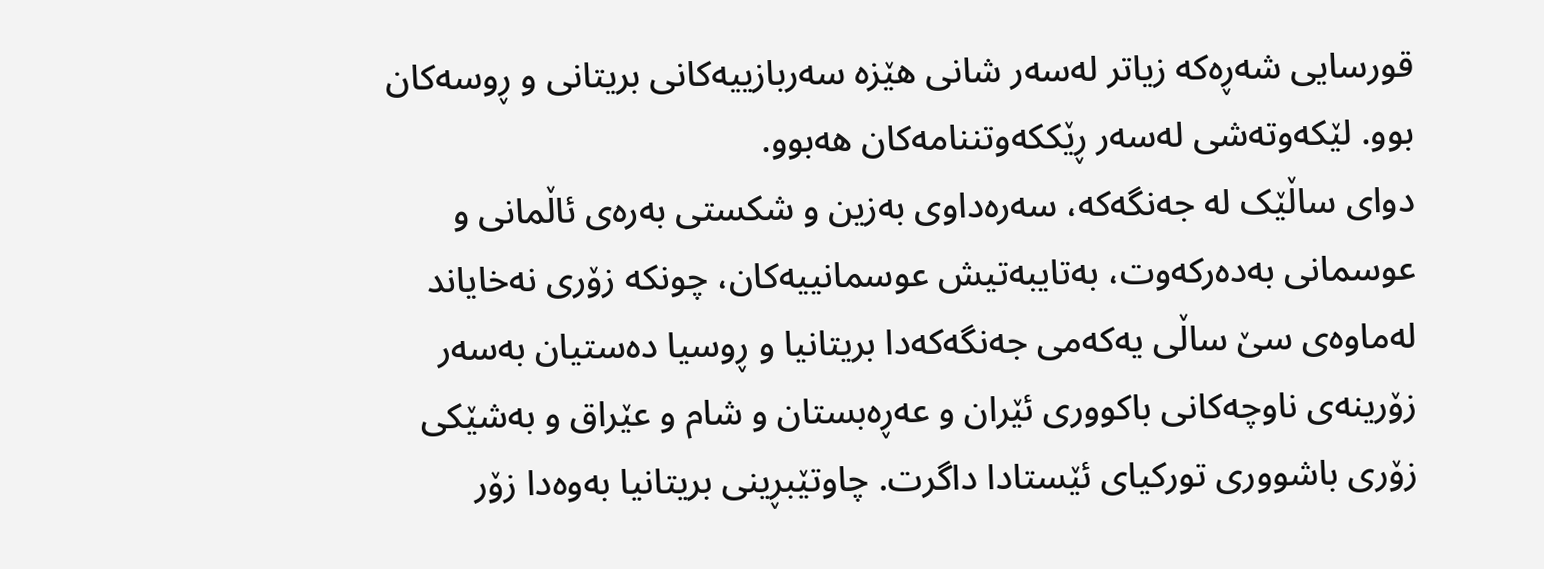قورسایی شەڕەکە زیاتر لەسەر شانی هێزە سەربازییەکانی بریتانی و ڕوسەکان بوو. لێکەوتەشی لەسەر ڕێککەوتننامەکان هەبوو.
دوای ساڵێک لە جەنگەکە، سەرەداوی بەزین و شکستی بەرەی ئاڵمانی و عوسمانی بەدەرکەوت، بەتایبەتیش عوسمانییەکان، چونکە زۆری نەخایاند لەماوەی سێ ساڵی یەکەمی جەنگەکەدا بریتانیا و ڕوسیا دەستیان بەسەر زۆرینەی ناوچەکانی باکووری ئێران و عەڕەبستان و شام و عێراق و بەشێکی زۆری باشووری تورکیای ئێستادا داگرت. چاوتێبڕینی بریتانیا بەوەدا زۆر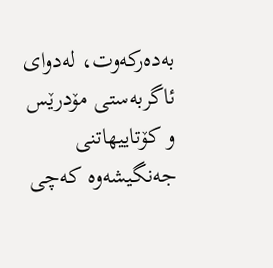بەدەرکەوت، لەدوای ئاگربەستی مۆدرێس و کۆتاییهاتنی جەنگیشەوە کەچی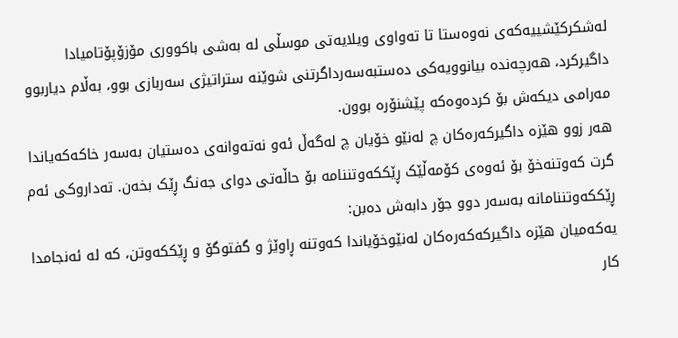لەشکرکێشییەکەی نەوەستا تا تەواوی ویلایەتی موسڵی لە بەشی باکووری مۆزۆپۆتامیادا داگیرکرد، هەرچەندە بیانوویەکی دەستبەسەرداگرتنی شوێنە ستراتیژی سەربازی بوو، بەڵام دیاربوو مەرامی دیکەش بۆ کردەوەکە پێشنۆرە بوون.
هەر زوو هێزە داگیرکەرەکان چ لەنێو خۆیان چ لەگەڵ ئەو نەتەوانەی دەستیان بەسەر خاکەکەیاندا گرت کەوتنەخۆ بۆ ئەوەی کۆمەڵێک ڕێککەوتننامە بۆ حاڵەتی دوای جەنگ ڕێک بخەن. تەداروکی ئەم ڕێککەوتننامانە بەسەر دوو جۆر دابەش دەبن:
یەکەمیان هێزە داگیرکەکەرەکان لەنێوخۆیاندا کەوتنە ڕاوێژ و گفتوگۆ و ڕێککەوتن، کە لە ئەنجامدا کار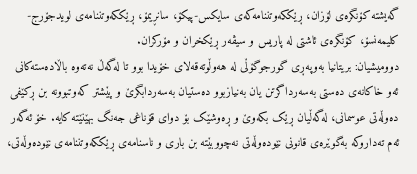گەیشتە کۆنگرەی لۆزان، ڕێککەوتننامەکەی سایکس-پیکۆ، سانڕیمۆ، ڕێککەوتننامەی لویدجۆرج-کلیمەنسۆ، کۆنگرەی ئاشتی لە پاریس و سیڤەر ڕێکخران و مۆرکران.
دوومیشیان: بریتانیا بەوپەڕی گورجوگۆڵی لە هەوڵوتەقەلای خۆیدا بوو تا لەگەڵ نەتەوە باڵادەستەکانی ئەو خاکانەی دەستی بەسەرداگرتن یان بەنیازبوو دەستیان بەسەردابگرێ و پێشتر کەوتبوونە بن ڕکێفی دەوڵەتی عوسمانی، لەگەڵیان ڕێک بکەوێ و ڕەوشێک بۆ دوای قۆناغی جەنگ بهێنێتە کایە. خۆ ئەگەر ئەم تەداروکە بەگوێرەی قانونی نێودەوڵەتی نەچووبێتە بن باری و ناسنامەی ڕێککەوتننامەی نێودەوڵەتی،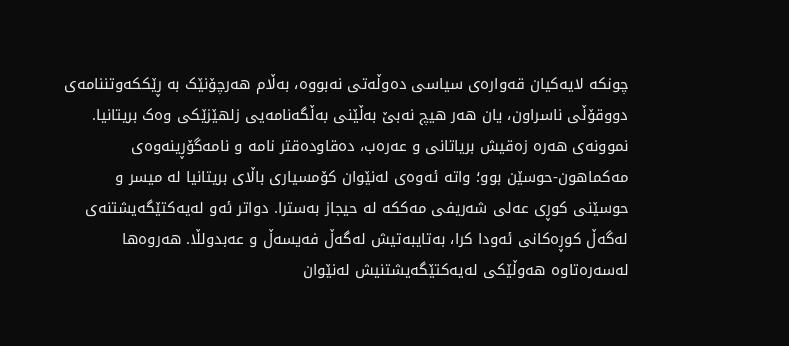چونکە لایەکیان قەوارەی سیاسی دەوڵەتی نەبووە، بەڵام هەرچۆنێک بە ڕێککەوتننامەی دووقۆڵی ناسراون، یان هەر هیچ نەبێ بەڵێنی بەڵگەنامەیی زلهێزێکی وەک بریتانیا. نموونەی هەرە زەقیش بریاتانی و عەرەب، دەقاودەقتر نامە و نامەگۆڕینەوەی مەکماهون-حوسێن بوو؛ واتە ئەوەی لەنێوان کۆمسیاری باڵای بریتانیا لە میسر و حوسێنی کوڕی عەلی شەریفی مەککە لە حیجاز بەسترا. دواتر ئەو لەیەکتێگەیشتنەی لەگەڵ کوڕەکانی ئەودا کرا، بەتایبەتیش لەگەڵ فەیسەڵ و عەبدولڵا. هەروەها لەسەرەتاوە هەوڵێکی لەیەکتێگەیشتنیش لەنێوان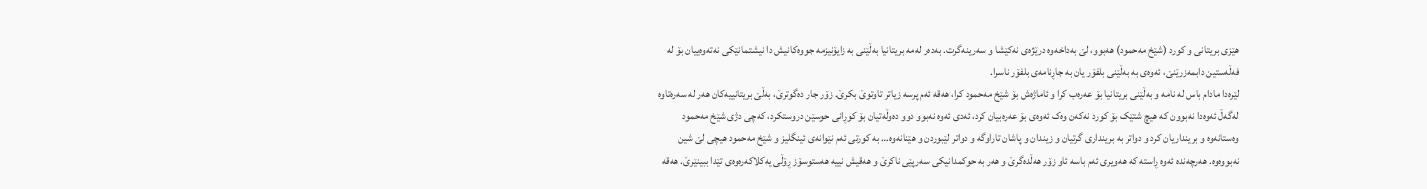هێزی بریتانی و کورد (شێخ مەحمود) هەبوو، لێ بەداخەوە درێژەی نەکێشا و سەرینەگرت. بەدەر لەمە بریتانیا بەڵێنی بە زایۆنیزمە جووەکانیش دا نیشتمانێکی نەتەوەییان بۆ لە فەڵەستین دابمەزرێنێ، ئەوەی بە بەڵێنی بلفۆر یان بە جاڕنامەی بلفۆر ناسرا.
لێرەدا مادام باس لە نامە و بەڵێنی بریتانیا بۆ عەرەب کرا و ئاماژەش بۆ شێخ مەحمود کرا، هەقە ئەم پرسە زیاتر تاوتوێ بکرێ. زۆر جار دەگوترێ، بەڵێ بریتانییەکان هەر لە سەرەتاوە لەگەڵ ئەوەدا نەبوون کە هیچ شتێک بۆ کورد نەکەن وەک ئەوەی بۆ عەرەبیان کرد، ئەدی ئەوە نەبوو دوو دەوڵەتیان بۆ کوڕانی حوسێن دروستکرد، کەچی دژی شێخ مەحمود وەستانەوە و برینداریان کرد و دواتر بە برینداری گرتیان و زیندان و پاشان تاراوگە و دواتر لێبوردن و هێنانەوە… بە کورتی ئەم نێوانەی ئینگلیز و شێخ مەحمود هیچی لێ شین نەبووەوە. هەرچەندە ئەوە ڕاستە کە هەویری ئەم باسە ئاو زۆر هەڵدەگرێ و هەر بە حوکمدانیکی سەرپێی ناکرێ و هەقیش نییە هەستوسۆز ڕۆڵی یەکلاکەرەوەی تێدا ببینێرێ. هەقە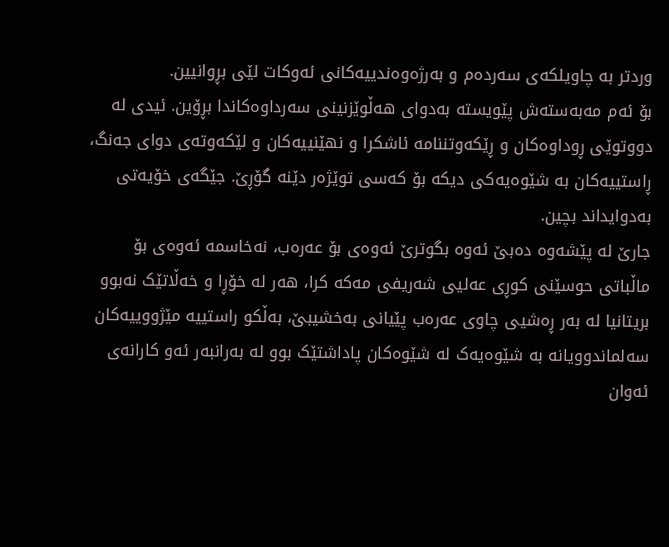وردتر بە چاویلکەی سەردەم و بەرژەوەندییەکانی ئەوکات لێی بڕوانیین.
بۆ ئەم مەبەستەش پێویستە بەدوای هەڵوێزنینی سەرداوەکاندا بڕۆین. ئیدی لە دووتوێی ڕوداوەکان و ڕێکەوتننامە ئاشکرا و نهێنییەکان و لێکەوتەی دوای جەنگ، ڕاستییەکان بە شێوەیەکی دیکە بۆ کەسی توێژەر دێنە گۆڕێ. جێگەی خۆیەتی بەدوایداند بچین.
جارێ لە پێشەوە دەبێ ئەوە بگوترێ ئەوەی بۆ عەرەب، نەخاسمە ئەوەی بۆ ماڵباتی حوسێنی کوڕی عەلیی شەریفی مەکە کرا، هەر لە خۆڕا و خەڵاتێک نەبوو بریتانیا لە بەر ڕەشیی چاوی عەرەب پێیانی بەخشیبێ، بەڵکو راستییە مێژووییەکان سەلماندوویانە بە شێوەیەک لە شێوەکان پاداشتێک بوو لە بەرانبەر ئەو کارانەی ئەوان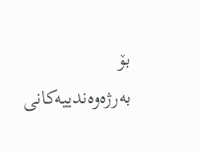بۆ بەرژەوەندییەکانی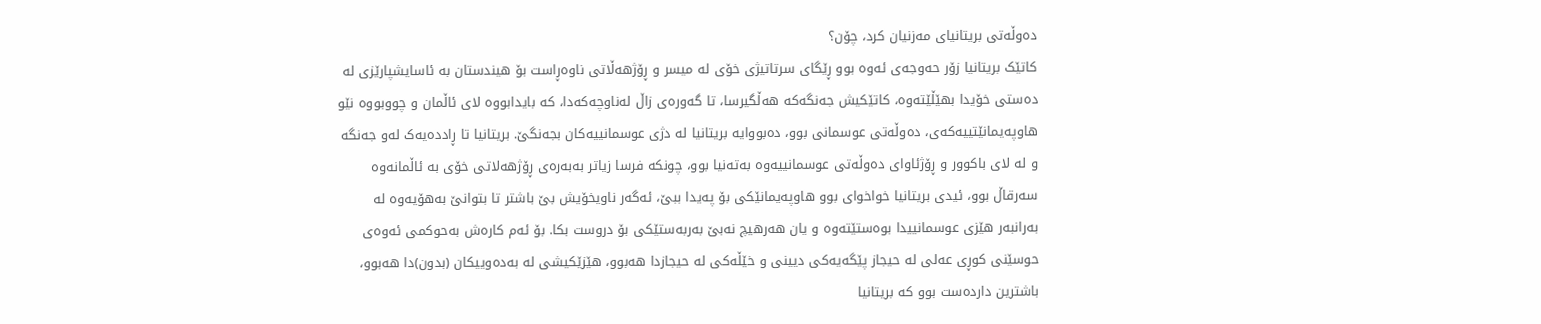دەوڵەتی بریتانیای مەزنیان کرد، چۆن؟
کاتێک بریتانیا زۆر حەوجەی ئەوە بوو ڕێگای سرتاتیژی خۆی لە میسر و ڕۆژهەڵاتی ناوەڕاست بۆ هیندستان بە ئاسایشپارێزی لە دەستی خۆیدا بهێڵێتەوە، کاتێکیش جەنگەکە هەڵگیرسا، تا گەورەی زاڵ لەناوچەکەدا، کە بایدابووە لای ئاڵمان و چووبووە نێو هاوپەیمانێتییەکەی، دەوڵەتی عوسمانی بوو، دەبووایە بریتانیا لە دژی عوسمانییەکان بجەنگێ. بریتانیا تا ڕاددەیەک لەو جەنگە و لە لای باکوور و ڕۆژئاوای دەوڵەتی عوسمانییەوە بەتەنیا بوو، چونکە فرسا زیاتر بەبەرەی ڕۆژهەلاتی خۆی بە ئاڵمانەوە سەرقاڵ بوو، ئیدی بریتانیا خواخوای بوو هاوپەیمانێکی بۆ پەیدا ببێ، ئەگەر ناویخۆیش بێ باشتر تا بتوانێ بەهۆیەوە لە بەرانبەر هێزی عوسمانییدا بوەستێتەوە و یان هەرهیچ نەبێ بەربەستێکی بۆ دروست بکا. بۆ ئەم کارەش بەحوکمی ئەوەی حوسێنی کوڕی عەلی لە حیجاز پێگەیەکی دیینی و خێڵەکی لە حیجازدا هەبوو، هێزێکیشی لە بەدەوییکان (بدون)دا هەبوو، باشترین داردەست بوو کە بریتانیا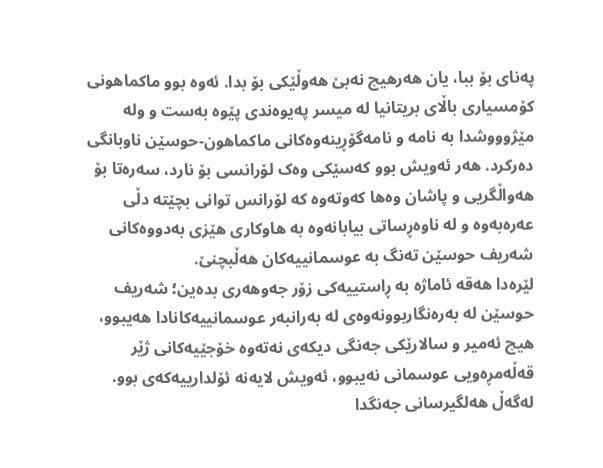پەنای بۆ ببا، یان هەرهیچ نەبێ هەوڵێکی بۆ بدا. ئەوە بوو ماکماهونی کۆمسیاری باڵای بریتانیا لە میسر پەیوەندی پێوە بەست و ولە مێژوووشدا بە نامە و نامەگۆڕینەوەکانی ماکماهون-حوسێن ناوبانگی دەرکرد. هەر ئەویش بوو کەسێکی وەک لۆرانسی بۆ نارد، سەرەتا بۆ هەواڵگریی و پاشان وەها کەوتەوە کە لۆرانس توانی بچێتە دڵی عەرەبەوە و لە ناوەڕساتی بیابانەوە بە هاوکاری هێزی بەدووەکانی شەریف حوسێن تەنگ بە عوسمانییەکان هەڵبچنێ.
لێرەدا هەقە ئاماژە بە ڕاستییەکی زۆر جەوهەری بدەین؛ شەریف حوسێن لە بەرەنگاربوونەوەی لە بەرانبەر عوسمانییەکانادا هەیبوو، هیچ ئەمیر و سالارێکی جەنگی دیکەی نەتەوە خۆجێیەکانی ژێر قەڵەمڕەویی عوسمانی نەیبوو، ئەویش لایەنە ئۆلدارییەکەی بوو. لەگەڵ هەلگیرسانی جەنگدا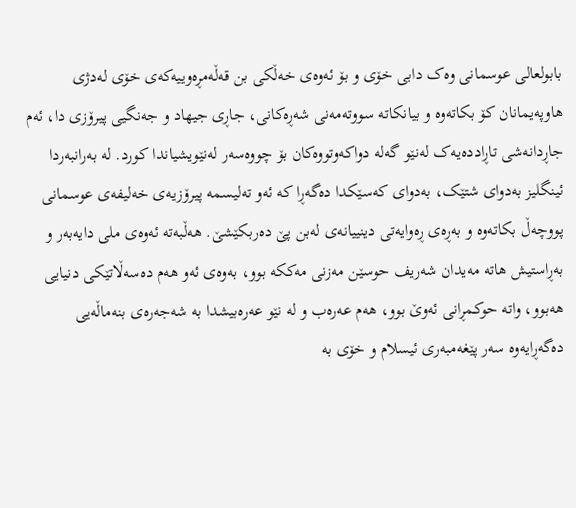بابولعالی عوسمانی وەک دابی خۆی و بۆ ئەوەی خەڵکی بن قەڵەمڕەوییەکەی خۆی لەدژی هاوپەیمانان کۆ بکاتەوە و بیانکاتە سووتەمەنی شەڕەکانی، جاڕی جیهاد و جەنگیی پیرۆزی دا، ئەم جاڕدانەشی تاڕاددەیەک لەنێو گەلە دواکەوتووەکان بۆ چووەسەر لەنێویشیاندا کورد. لە بەرانبەردا ئینگلیز بەدوای شتێک، بەدوای کەسێکدا دەگەڕا کە ئەو تەلیسمە پیرۆزیەی خەلیفەی عوسمانی پووچەڵ بکاتەوە و بەڕەی ڕەوایەتی دینییانەی لەبن پێ دەربکێشێ. هەڵبەتە ئەوەی ملی دایەبەر و بەڕاستیش هاتە مەیدان شەریف حوسێن مەزنی مەککە بوو، بەوەی ئەو هەم دەسەڵاتێکی دنیایی هەبوو، واتە حوکـمڕانی ئەوێ بوو، هەم عەرەب و لە نێو عەرەبیشدا بە شەجەرەی بنەماڵەیی دەگەڕایەوە سەر پێغەمبەری ئیسلام و خۆی بە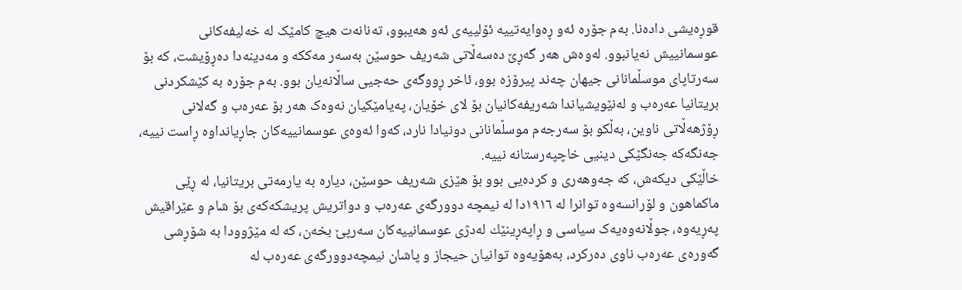قوڕەیشی دادەنا. بەم جۆرە ئەو ڕەوایەتییە ئۆلییەی ئەو هەیبوو، تەنانەت هیچ کامێک لە خەلیفەکانی عوسمانییش نەیانبوو. لەوەش هەر گەڕێ دەسەڵاتی شەریف حوسێن بەسەر مەککە و مەدینەدا دەڕۆیشت، کە بۆ سەرتاپای موسڵمانانی جیهان چەند پیرۆزە بوو، ئاخر ڕووگەی حەجیی ساڵانەیان بوو. بەم جۆرە بە کێشکردنی بریتانیا عەرەب و لەنێویشیاندا شەریفەکانیان بۆ لای خۆیان، پەیامێکیان نەوەک هەر بۆ عەرەب و گەلانی ڕۆژهەڵاتی ناوین، بەڵکو بۆ سەرجەم موسڵمانانی دونیادا نارد، کەوا ئەوەی عوسمانییەکان جاڕیانداوە ڕاست نییە، جەنگەکە جەنگێکی دینیی خاچپەرستانە نییە.
خاڵێکی دیکەش، کە جەوهەری و کردەیی بوو بۆ هێزی شەریف حوسێن، دیارە بە یارمەتی بریتانیا، لە ڕێی ماکماهون و لۆرانسەوە توانرا لە ١٩١٦دا لە نیمچە دوورگەی عەرەب و دواتریش پریشکەکەی بۆ شام و عێراقیش پەڕیەوە، جوڵانەوەیەک سیاسی و ڕاپەڕینێك لەدژی عوسمانییەکان سەرپێ بخەن، کە لە مێژوودا بە شۆڕشی گەورەی عەرەب ناوی دەرکرد، بەهۆیەوە توانیان حیجاز و پاشان نیمچەدوورگەی عەرەب لە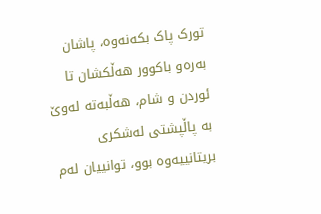تورک پاک بکەنەوە، پاشان بەرەو باکوور هەڵکشان تا ئوردن و شام، هەڵبەتە لەوێ بە پاڵپشتی لەشکری بریتانییەوە بوو، توانییان لەم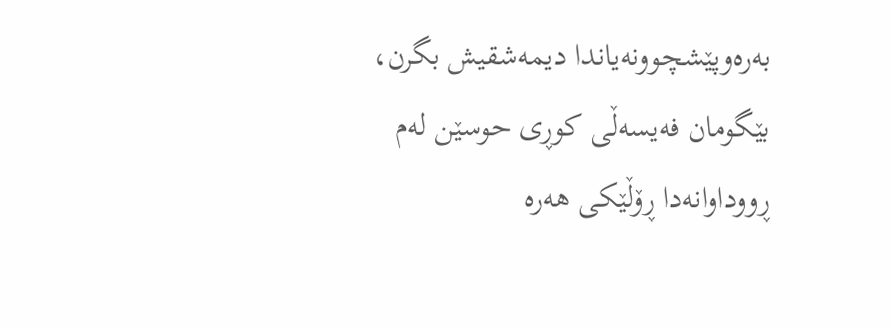بەرەوپێشچوونەیاندا دیمەشقیش بگرن، بێگومان فەیسەڵی کوڕی حوسێن لەم ڕووداوانەدا ڕۆڵێکی هەرە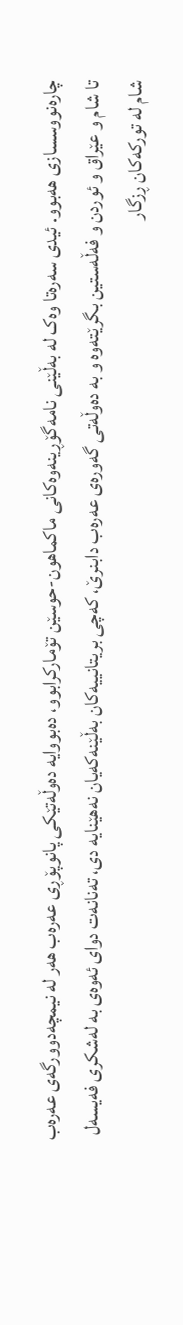چارەنووسسازی هەبوو. ئیدی سەرەتا وەک لە بەڵێنی نامەگۆڕینەوەکانی ماکماهون-حوسێن تۆمارکرابوو، دەبووایە دەوڵەتێکی پانوپۆڕی عەرەب هەر لە نیمچەدوورگەی عەرەب تا شام و عێراق و ئوردن و فەڵەستین بگرێتەوە و بە دەوڵەتی گەورەی عەرەب دابنرێ، کەچی بریتانییەکان بەڵێنەکەیان نەهێنایە دی، تەنانەت دوای ئەوەی بە لەشکری فەیسەل شام لە تورکەکان ڕزگار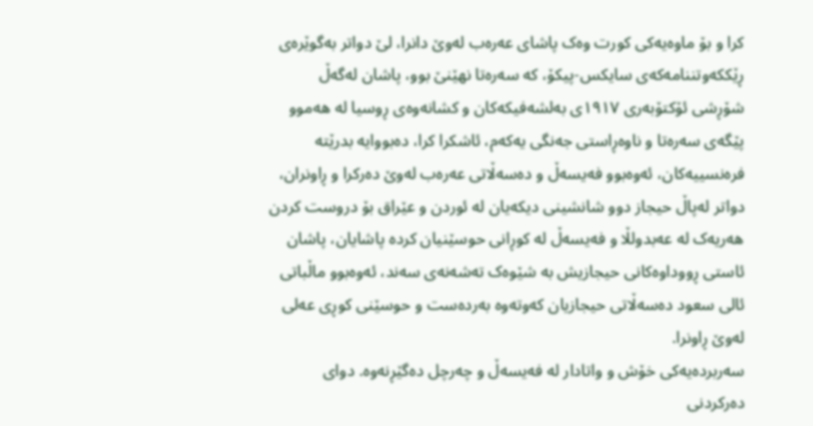کرا و بۆ ماوەیەکی کورت وەک پاشای عەرەب لەوێ دانرا، لێ دواتر بەگوێرەی ڕێککەوتننامەکەی سایکس-پیکۆ، کە سەرەتا نهێنێ بوو، پاشان لەگەڵ شۆڕشی ئۆکتۆبەری ١٩١٧ی بەلشەفیکەکان و کشانەوەی ڕوسیا لە هەموو پێگەی سەرەتا و ناوەڕاستی جەنگی یەکەم، ئاشکرا کرا، دەبووایە بدرێتە فرەنسییەکان، ئەوەبوو فەیسەڵ و دەسەڵاتی عەرەب لەوێ دەرکرا و ڕاونران، دواتر لەپاڵ حیجاز دوو شانشینی دیکەیان لە ئوردن و عێراق بۆ دروست کردن هەریەک لە عەبدولڵا و فەیسەڵ لە کوڕانی حوسێنیان کردە پاشایان، پاشان ئاستی ڕووداوەکانی حیجازیش بە شێوەک تەشەنەی سەند، ئەوەبوو ماڵباتی ئالی سعود دەسەڵاتی حیجازیان کەوتەوە بەردەست و حوسێنی کوڕی عەلی لەوێ ڕاونرا.
سەربردەیەکی خۆش و واتادار لە فەیسەڵ و چەرچل دەگێڕنەوە. دوای دەرکردنی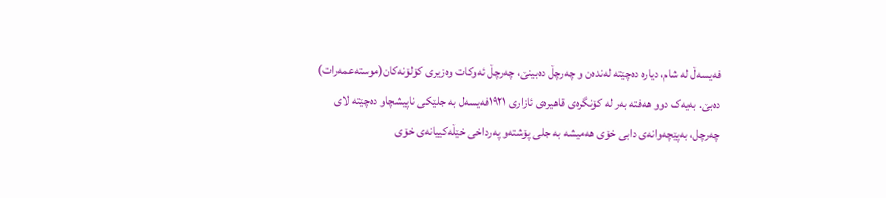فەیسەڵ لە شام، دیارە دەچێتە لەندەن و چەرچڵ دەبینێ، چەرچڵ ئەوکات وەزیری کۆلۆنەکان(موستەعمەرات) دەبێ. بەیەک دوو هەفتە بەر لە کۆنگرەی قاهیرەی ئازاری ١٩٢١فەیسەل بە جلێکی ناپیشچاو دەچێتە لای چەرچل، بەپێچەوانەی دابی خۆی هەمیشە بە جلی پۆشتەو پەرداخی خێڵەکییانەی خۆی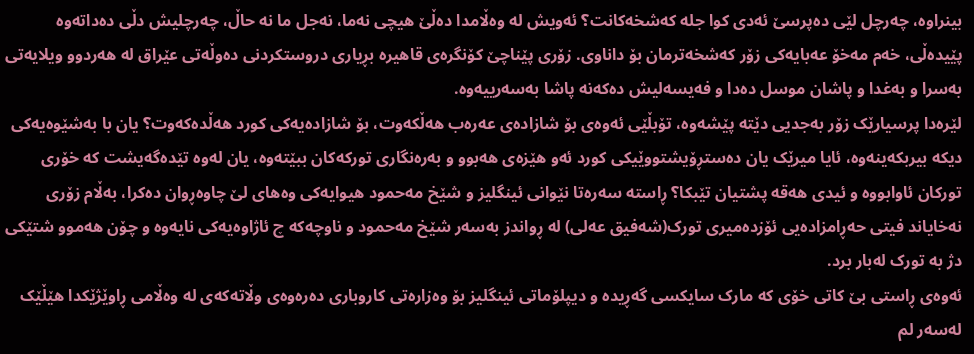بینراوە، چەرچل لێی دەپرسێ ئەدی کوا جلە کەشخەکانت؟ ئەویش لە وەڵامدا دەڵێ هیچی نەما، نەجل ما نە حاڵ، چەرچلیش دڵی دەداتەوە پێیدەڵی، خەم مەخۆ عەبایەکی زۆر کەشخەترمان بۆ داناوی. زۆری پێناچێ کۆنگرەی قاهیرە بڕیاری دروستکردنی دەوڵەتی عێراق لە هەردوو ویلایەتی بەسرا و بەغدا و پاشان موسل دەدا و فەیسەلیش دەکەنە پاشا بەسەرییەوە.
لێرەدا پرسیارێک زۆر بەجدیی دێتە پێشەوە، تۆبڵێی ئەوەی بۆ شازادەی عەرەب هەڵکەوت، بۆ شازادەیەکی کورد هەڵدەکەوت؟ یان با بەشێوەیەکی دیکە بیربکەینەوە، ئایا میرێک یان دەستڕۆیشتووێیکی کورد ئەو هێزەی هەبوو و بەرەنگاری تورکەکان ببێتەوە، یان لەوە تێدەگەیشت کە خۆری تورکان ئاوابووە و ئیدی هەقە پشتیان تێبکا؟ ڕاستە سەرەتا نێوانی ئینگلیز و شێخ مەحمود هیوایەکی وەهای لێ چاوەڕوان دەکرا، بەڵام زۆری نەخایاند فیتی حەڕامزادەیی ئۆزدەمیری تورک(شەفیق عەلی) لە ڕواندز بەسەر شێخ مەحمود و ناوچەکە چ ئاژاوەیەکی نایەوە و چۆن هەموو شتێکی دژ بە تورک لەبار برد.
ئەوەی ڕاستی بێ کاتی خۆی کە مارک سایکسی گەڕیدە و دیپلۆماتی ئینگلیز بۆ وەزارەتی کاروباری دەرەوەی وڵاتەکەی لە وەڵامی ڕاوێژێکدا هێڵێک لەسەر لم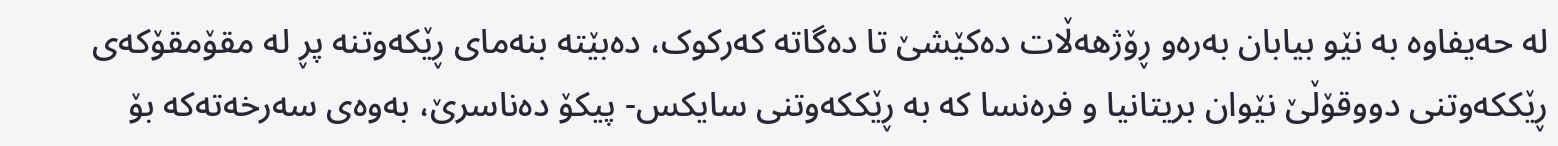لە حەیفاوە بە نێو بیابان بەرەو ڕۆژهەڵات دەکێشێ تا دەگاتە کەرکوک، دەبێتە بنەمای ڕێکەوتنە پڕ لە مقۆمقۆکەی ڕێککەوتنی دووقۆڵێ نێوان بریتانیا و فرەنسا کە بە ڕێککەوتنی سایکس- پیکۆ دەناسرێ، بەوەی سەرخەتەکە بۆ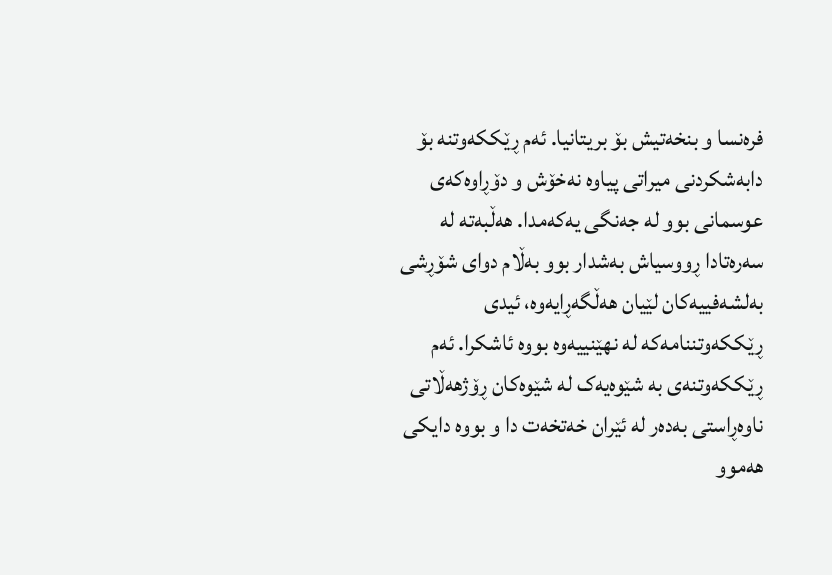فرەنسا و بنخەتیش بۆ بریتانیا. ئەم ڕێککەوتنە بۆ دابەشکردنی میراتی پیاوە نەخۆش و دۆڕاوەکەی عوسمانی بوو لە جەنگی یەکەمدا. هەڵبەتە لە سەرەتادا ڕووسیاش بەشدار بوو بەڵام دوای شۆڕشی بەلشەفییەکان لێیان هەڵگەڕایەوە، ئیدی ڕێککەوتننامەکە لە نهێنییەوە بووە ئاشکرا. ئەم ڕێککەوتنەی بە شێوەیەک لە شێوەکان ڕۆژهەڵاتی ناوەڕاستی بەدەر لە ئێران خەتخەت دا و بووە دایکی هەموو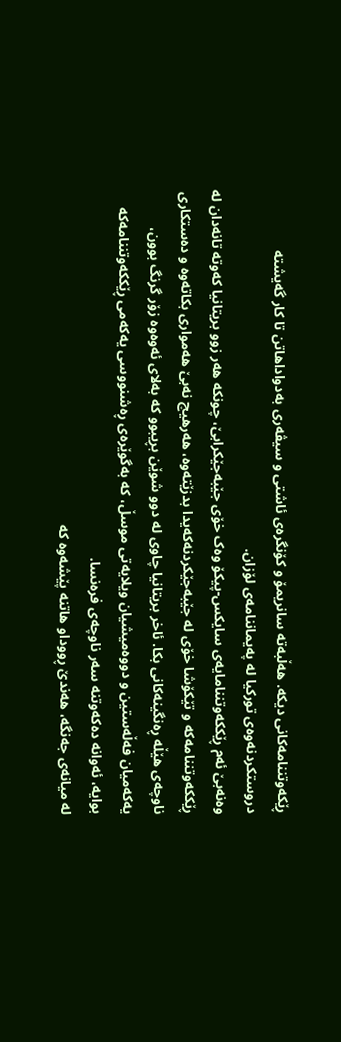ڕێکەوتننامەکانی دیکە. هەڵبەتە سانریمۆ و کۆنگرەی ئاشتی و سیڤەری بەدواداهاتن تا کار گەیشتە دروستکردنەوەی تورکیا لە پەیماننامەی لۆزان.
وەنەبێ ئەم ڕێککەوتننامایەی سایکس-پیکۆ وەک خۆی جێبەجێکرابێ، چونکە هەر زوو بریتانیا کەوتە تانەدان لە ڕێککەوتننامەکە و تێکۆشا خۆی لە جێبەجێکردنەکەیدا بدزێتەوە، هەرهیچ نەبێ هەمواری بکاتەوە و دەستکاری ناوچەی هێڵە ڕەنگینەکانی بکا. ئاخر بریتانیا چاوی لە دوو شوێن بڕیبوو کە بەلای ئەوەوە زۆر گرنگ بوون، یەکەمیان فەڵەستین و دووەمیشیان ویلایەتی موسڵ، کە بەگوێرەی ڕەشنووسی یەکەمی ڕێککەوتننامەکە بوایە، ئەوانە دەکەوتنە سەر ناوچەی فرەنسا.
لە میانەی جەنگە، هەندێ ڕووداو هاتنە پێشەوە کە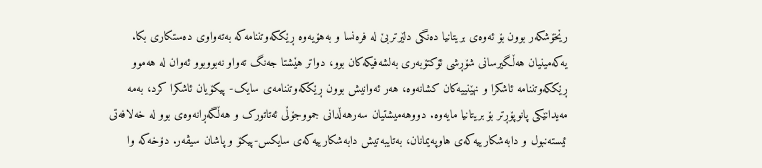رێخۆشکەر بوون بۆ ئەوەی بریتانیا دەنگی دلێرتربێ لە فرەنسا و بەهۆیەوە ڕێککەوتننامەکە بەتەواوی دەستکاری بکا. یەکەمینیان هەڵگیرسانی شۆڕشی ئۆکتۆبەری بەلشەفیکەکان بوو، دواتر هێشتا جەنگ تەواو نەبووبوو ئەوان لە هەموو ڕێککەوتننامە ئاشکرا و نهێنییەکان کشانەوە، هەر ئەوانیش بوون ڕێککەوتننامەی سایک- پیکۆیان ئاشکرا کرد، بەمە مەیدانێکی پانوپۆڕتر بۆ بریتانیا مایەوە. دووهەمیشتیان سەرهەڵدانی جمووجۆڵی ئەتاتورک و هەڵگەڕانەوەی بوو لە خەلافەتی ئیستەنبول و دابەشکارییەکەی هاوپەیمانان، بەتایبەتیش دابەشکارییەکەی سایکس-پیکۆ و پاشان سیڤەر. دۆخەکە وا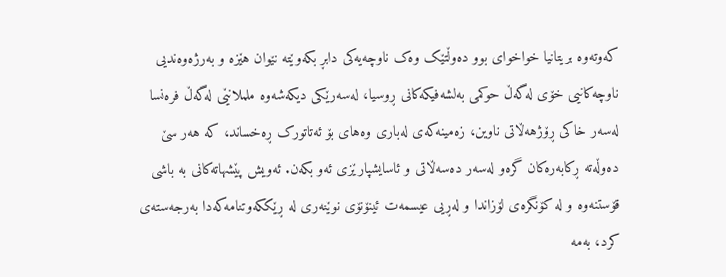کەوتەوە بریتانیا خواخوای بوو دەوڵتێک وەک ناوچەیەکی دابڕ بکەوێتە نێوان هێزە و بەرژەوەندیی ناوچەکانیی خۆی لەگەڵ حوکمی بەلشەفیکەکانی ڕوسیا، لەسەرێکی دیکەشەوە ململانێی لەگەڵ فرەنسا لەسەر خاکی ڕۆژهەڵاتی ناوین، زەمینەکەی لەباری وەهای بۆ ئەتاتورک ڕەخساند، کە هەر سێ دەوڵەتە ڕکابەرەکان گرەو لەسەر دەسەڵاتی و ئاسایشپارێزی ئەو بکەن. ئەویش پێشهاتەکانی بە باشی قۆستنەوە و لە کۆنگرەی لۆزاندا و لەڕیی عیسمەت ئینۆنۆی نوێنەری لە ڕێککەوتنامەکەدا بەرجەستەی کرد، بەمە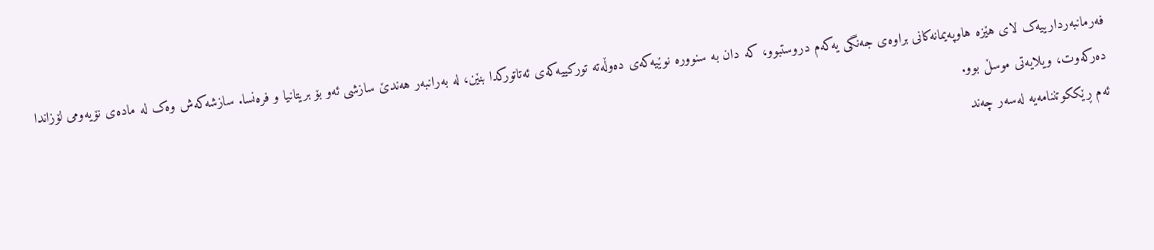فەرمانبەردارییەک لای هێزە هاوپەیمانەکانی براوەی جەنگی یەکەم دروستبوو، کە دان بە سنوورە نوێیەکەی دەوڵەتە تورکییەکەی ئەتاتورکدا بنێن، لە بەرانبەر هەندێ سازشی ئەو بۆ بریتانیا و فرەنسا. سازشەکەش وەک لە مادەی نۆیەومی لۆزاندا دەرکەوت، ویلایەتی موسڵ بوو.
ئەم ڕێککوتننامەیە لەسەر چەند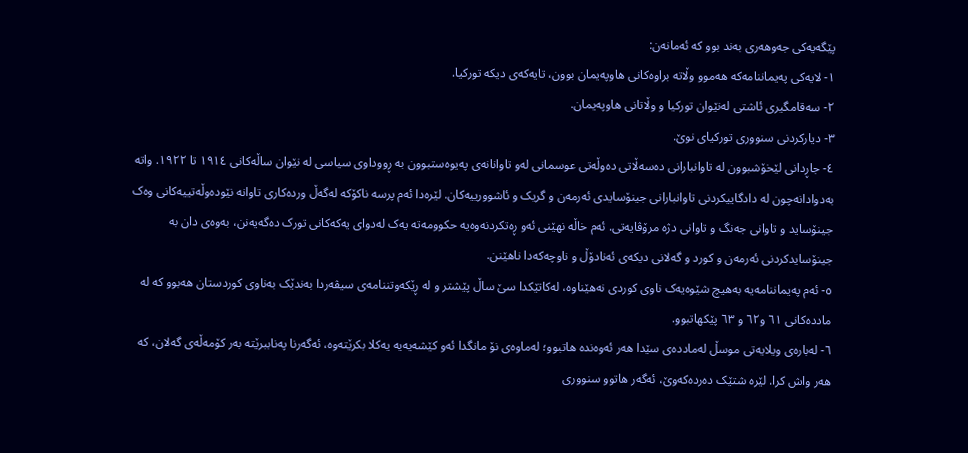پێگەیەکی جەوهەری بەند بوو کە ئەمانەن:
١- لایەکی پەیماننامەکە هەموو وڵاتە براوەکانی هاوپەیمان بوون، تایەکەی دیکە تورکیا.
٢- سەقامگیری ئاشتی لەنێوان تورکیا و وڵاتانی هاوپەیمان.
٣- دیارکردنی سنووری تورکیای نوێ.
٤- جاڕدانی لێخۆشبوون لە تاوانبارانی دەسەڵاتی دەوڵەتی عوسمانی لەو تاوانانەی پەیوەستبوون بە ڕووداوی سیاسی لە نێوان ساڵەکانی ١٩١٤ تا ١٩٢٢. واتە بەدوادانەچون لە دادگاییکردنی تاوانبارانی جینۆسایدی ئەرمەن و گریک و ئاشوورییەکان. لێرەدا ئەم پرسە ناکۆکە لەگەڵ وردەکاری تاوانە نێودەوڵەتییەکانی وەک جینۆساید و تاوانی جەنگ و تاوانی دژە مرۆڤایەتی. ئەم خاڵە نهێنی ئەو ڕەتکردنەوەیە حکوومەتە یەک لەدوای یەکەکانی تورک دەگەیەنن، بەوەی دان بە جینۆسایدکردنی ئەرمەن و کورد و گەلانی دیکەی ئەنادۆڵ و ناوچەکەدا ناهێنن.
٥- ئەم پەیماننامەیە بەهیچ شێوەیەک ناوی کوردی نەهێناوە، لەکاتێکدا سێ ساڵ پێشتر و لە ڕێکەوتننامەی سیڤەردا بەندێک بەناوی کوردستان هەبوو کە لە ماددەکانی ٦١ و٦٢ و ٦٣ پێکهاتبوو.
٦- لەبارەی ویلایەتی موسڵ لەماددەی سێدا هەر ئەوەندە هاتبوو؛ لەماوەی نۆ مانگدا ئەو کێشەیەیە یەکلا بکرێتەوە، ئەگەرنا پەناببرێتە بەر کۆمەڵەی گەلان، کە هەر واش کرا. لێرە شتێک دەردەکەوێ، ئەگەر هاتوو سنووری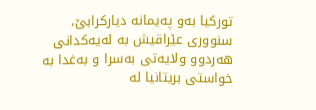تورکیا بەو پەیمانە دیارکرابێ، سنووری عێراقیش بە لەیەکدانی هەردوو ولایەتی بەسرا و بەغدا بە خواستی بریتانیا لە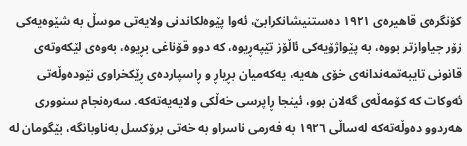کۆنگرەی قاهیرەی ١٩٢١ دەستنیشانکرابێ، ئەوا پێوەلکاندنی ولایەتی موسڵ بە شێوەیەکی زۆر جیاوازتر بووە، بە پێواژۆیەکی ئاڵۆز تێپەڕیوە، کە دوو قۆناغی بڕیوە، بەوەی لێکەوتەی قانونی تایبەتمەندانەی خۆی هەیە، یەکەمیان بڕیاڕ و ڕاسپاردەی ڕێکخراوی نێودەوڵەتی ئەوکات کە کۆمەڵەی گەلان بوو، ئینجا ڕاپرسی خەڵکی ولایەیەتەکە. سەرەنجام سنووری هەردوو دەوڵەتەکە لەساڵی ١٩٢٦ بە فەرمی ناسراو بە خەتی برۆکسل بەناوبانگە، بێگومان لە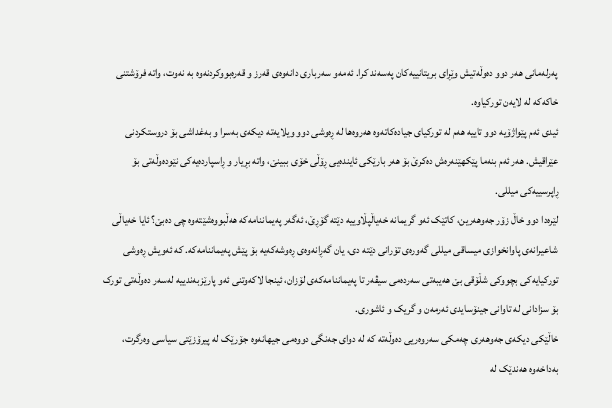پەرلەمانی هەر دوو دەوڵەتیش وێڕای بریتانییەکان پەسەند کرا. ئەمەو سەرباری دانەوەی قەرز و قەرەبووکردنەوە بە نەوت، واتە فرۆشتنی خاکەکە لە لایەن تورکیاوە.
ئیدی ئەم پێواژۆیە دوو تاییە هەم لە تورکیای جیادەکاتەوە هەروەها لە ڕەوشی دوو ویلایەتە دیکەی بەسرا و بەغداشی بۆ دروستکردنی عێراقیش. هەر ئەم بنەما پێکهێنەرەش دەکرێ بۆ هەر بارێکی ئایندەیی ڕۆڵی خۆی ببینێ، واتە بڕیار و ڕاسپاردەیەکی نێودەوڵەتی بۆ ڕاپرسییەکی میللی.
لێرەدا دوو خاڵ زۆر جەوهەرین، کاتێک ئەو گریمانە خەیاڵپڵاوییە دێتە گۆڕێ، ئەگەر پەیماننامەکە هەڵبووەشێتەوە چی دەبێ؟ ئایا خەیاڵی شاعیرانەی پاوانخوازی میساقی میللی گەورەی تۆرانی دێتە دی، یان گەڕانەوەی ڕەوشەکەیە بۆ پێش پەیماننامەکە. کە ئەویش ڕەوشی تورکیایەکی بچووکی شڵۆقی بێ هەیبەتی سەردەمی سیڤەر تا پەیماننامەکەی لۆزان، ئینجا لاکەوتنی ئەو پارێزبەندییە لەسەر دەوڵەتی تورک بۆ سزادانی لە تاوانی جینۆسایدی ئەرمەن و گریک و ئاشوری.
خاڵێکی دیکەی جەوهەری چەمکی سەروەریی دەوڵەتە کە لە دوای جەنگی دووەمی جیهانەوە جۆرێک لە پیرۆزێتی سیاسی وەرگرت، بەداخەوە هەندێک لە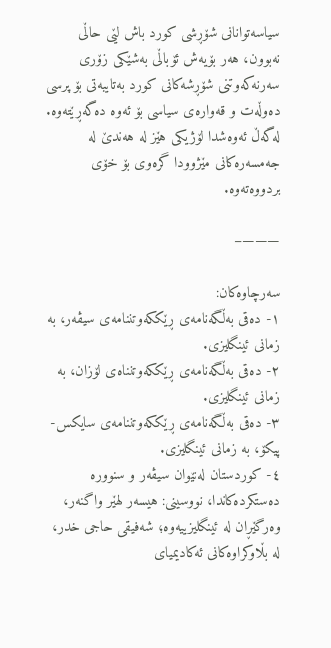سیاسەتوانانی شۆڕشی کورد باش لێی حاڵی نەبوون، هەر بۆیەش ئۆباڵی بەشێکی زۆری سەرنەکەوتنی شۆڕشەکانی کورد بەتایبەتی بۆ پرسی دەوڵەت و قەوارەی سیاسی بۆ ئەوە دەگەڕێتەوە.
لەگەڵ ئەوەشدا لۆژیکی هێز لە هەندێ لە جەمسەرەکانی مێژوودا گرەوی بۆ خۆی بردووەتەوە.

———–

سەرچاوەکان:
١- دەقی بەڵگەنامەی ڕێککەوتننامەی سیڤەر، بە زمانی ئینگلیزی.
٢- دەقی بەڵگەنامەی ڕێککەوتنناەی لۆزان، بە زمانی ئینگلیزی.
٣- دەقی بەڵگەنامەی ڕێککەوتننامەی سایکس-پیکۆ، بە زمانی ئینگلیزی.
٤- کوردستان لەنێوان سیڤەر و سنوورە دەستکردەکاندا، نووسینی: هیسەر لهێر واگنەر، وەرگێڕان لە ئینگلیزییەوە؛ شەفیقی حاجی خدر، لە بڵاوکراوەکانی ئەکادیمیای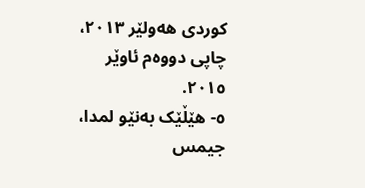کوردی هەولێر ٢٠١٣، چاپی دووەم ئاوێر ٢٠١٥.
٥- هێڵێک بەنێو لمدا، جیمس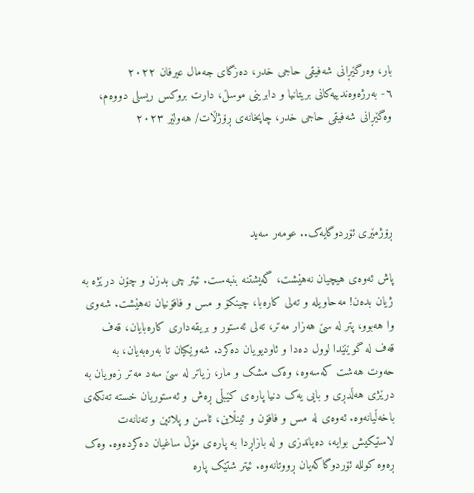بار، وەرگێڕانی شەفیقی حاجی خدر، دەزگای جەمال عیرفان ٢٠٢٢
٦- بەرژەوەندییەکانی بریتانیا و دابرینی موسڵ، دارت بروکس ریسلی دووەم، وەگێڕانی شەفیقی حاجی خدر، چاپخانەی ڕۆژڵات/ هەولێر ٢٠٢٣




ڕۆژمێری ئۆردوگایەک.. عومەر سەید

پاش ئەوەی هیچیان نەهێشت، گەیشتنە بنبەست. ئیتر چی بدزن و چۆن درێژە بە ژیان بدەن! مەحاویلە و تەلی کارەبا، چینکۆ و مس و فافۆنیان نەهێشت. شەوی وا هەبوو، پتر لە سێ هەزار مەتر، تەلی ئەستور و بریقەداری کارەبایان، قەف قەف لە گوێنێدا لوول دەدا و ئاودیویان دەکرد. شەوێکیان تا بەرەبەیان، بە حەوت هەشت کەسەوە، وەک مشک و مار، زیاتر لە سێ سەد مەتر زەویان بە درێژی هەڵدڕی و بایی یەک دنیا پارەی کێبڵی ڕەش و ئەستوریان خستە تەنکەی باخەڵیانەوە. ئەوەی لە مس و فافۆن و ئینڵاین، ئاسن و پلاتین و تەنانەت لاستیکیش بوایە، دەیاندزی و لە بازاڕدا بە پارەی مۆڵ ساغیان دەکردەوە. وەک ڕەوە کوللە ئۆردوگاکەیان ڕووتانەوە. ئیتر شتێک پارە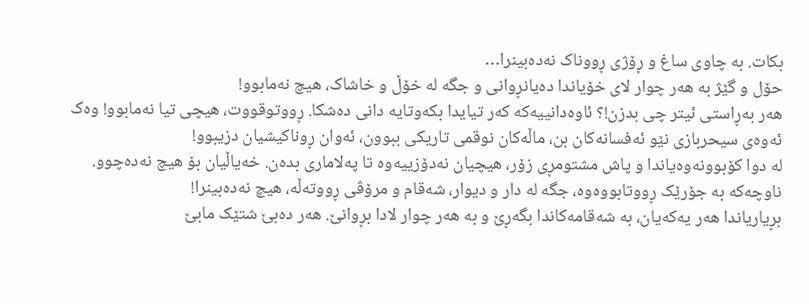بکات. بە چاوی ساغ و ڕۆژی ڕووناک نەدەبینرا…
حۆل و گێژ بە هەر چوار لای خۆیاندا دەیانڕوانی و جگە لە خۆڵ و خاشاک، هیچ نەمابوو!
هەر بەڕاستی ئیتر چی بدزن!؟ ئاوەدانییەکە کەر تیایدا بکەوتایە دانی دەشکا. ڕووتوقووت، هیچی تیا نەمابوو! وەک ئەوەی سیحربازی نێو ئەفسانەکان بن، ماڵەکان نوقمی تاریکی ببوون، ئەوان ڕوناکیشیان دزیبوو!
لە دوا کۆبوونەوەیاندا و پاش مشتومڕی زۆر، هیچیان نەدۆزییەوە تا پەلاماری بدەن. خەیاڵیان بۆ هیچ نەدەچوو. ناوچەکە بە جۆرێک ڕووتابووەوە، جگە لە دار و دیوار، شەقام و مرۆڤی ڕووتەڵە، هیچ نەدەبینرا!
بڕیاریاندا هەر یەکەیان، بە شەقامەکاندا بگەڕێ و بە هەر چوار لادا بڕوانێ. هەر دەبێ شتێک مابێ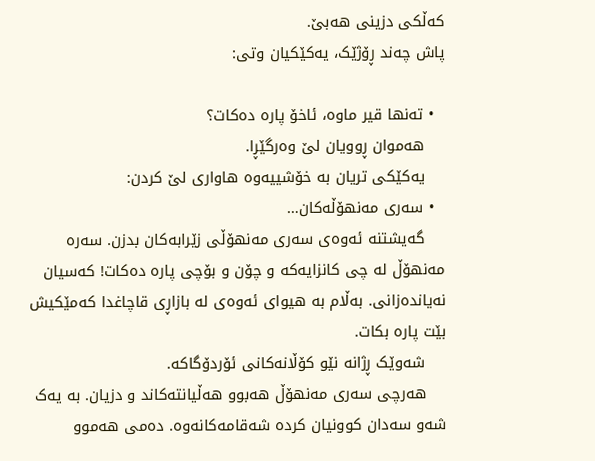کەڵکی دزینی هەبێ.
پاش چەند ڕۆژێک، یەکێکیان وتی:

  • تەنها قیر ماوە، ئاخۆ پارە دەکات؟
    هەموان ڕوویان لێ وەرگێڕا.
    یەکێکی تریان بە خۆشییەوە هاواری لێ کردن:
  • سەری مەنهۆڵەکان…
    گەیشتنە ئەوەی سەری مەنهۆڵی زێرابەکان بدزن. سەرە مەنهۆڵ لە چی کانزایەکە و چۆن و بۆچی پارە دەکات! کەسیان نەیاندەزانی. بەڵام بە هیوای ئەوەی لە بازاڕی قاچاغدا کەمێکیش بێت پارە بکات.
    شەوێک ڕژانە نێو کۆڵانەکانی ئۆردۆگاکە.
    هەرچی سەری مەنهۆڵ هەبوو هەڵیانتەکاند و دزیان. بە یەک شەو سەدان کوونیان کردە شەقامەکانەوە. دەمی هەموو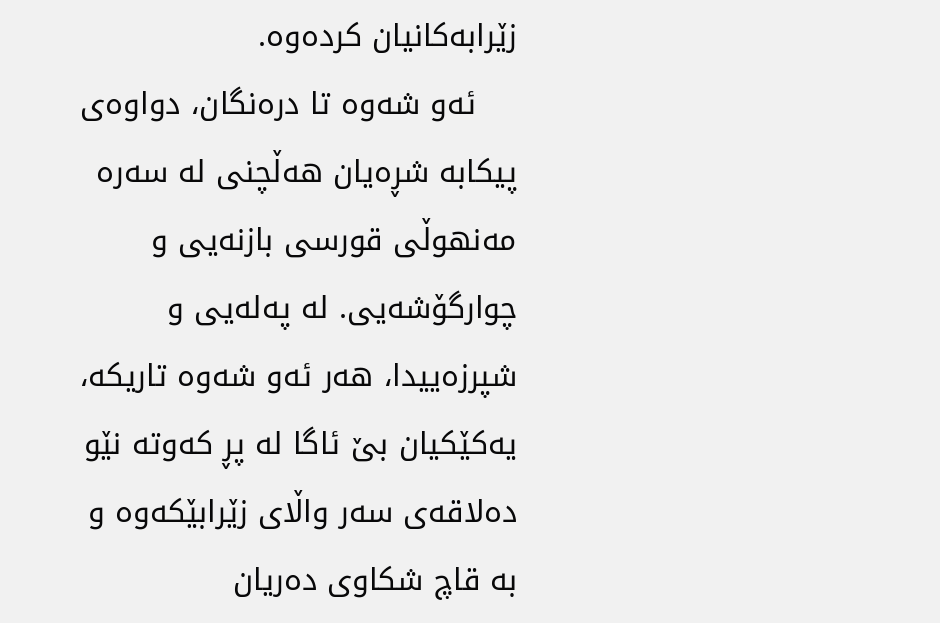زێرابەکانیان کردەوە.
    ئەو شەوە تا درەنگان، دواوەی پیکابە شڕەیان هەڵچنی لە سەرە مەنهوڵی قورسی بازنەیی و چوارگۆشەیی. لە پەلەیی و شپرزەییدا، هەر ئەو شەوە تاریکە، یەکێکیان بێ ئاگا لە پڕ کەوتە نێو دەلاقەی سەر واڵای زێرابێکەوە و بە قاچ شکاوی دەریان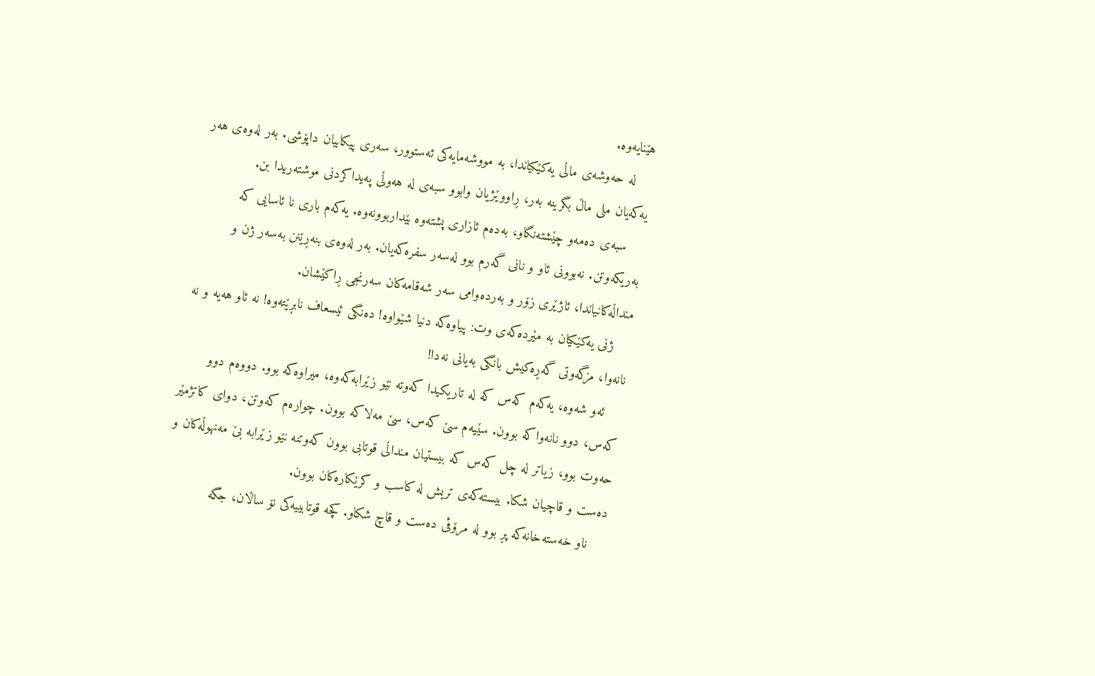هێنایەوە.
    لە حەوشەی ماڵی یەکێکیاندا، بە مووشەمایەکی ئەستوور، سەری پیکابیان داپۆشی. بەر لەوەی هەر یەکەیان ملی ماڵ بگرینە بەر، ڕاووێژیان وابوو سبەی لە هەوڵی پەیداکردنی موشتەریدا بن.
    سبەی دەمەو چێشتەنگاو، بەدەم ئازاری پشتەوە بێداربوونەوە. یەکەم باری نا ئاسایی کە بەریکەوتن. نەبوونی ئاو و نانی گەرم بوو لەسەر سفرەکەیان. بەر لەوەی بنەڕێنن بەسەر ژن و منداڵەکانیاندا، ئاژێری زۆر و بەردەوامی سەر شەقامەکان سەرنجی ڕاکێشان.
    ژنی یەکێکیان بە مێردەکەی وت: پیاوەکە دنیا شێواوە! دەنگی ئیسعاف نابڕێتەوە! نە ئاو هەیە و نە نانەوا، مزگەوتی گەڕەکیش بانگی بەیانی نەدا!
    ئەو شەوە، یەکەم کەس کە لە تاریکیدا کەوتە نێو زێرابەکەوە، میراوەکە بوو. دووەم دوو کەس، دوو نانەواکە بوون. سێیەم سێ کەس، سێ مەلاکە بوون. چوارەم کەوتن، دوای کاتژمێر حەوت بوو، زیاتر لە چل کەس کە بیستیان منداڵی قوتابی بوون کەوتنە نێو زێرابە بێ مەنهوڵەکان و دەست و قاچیان شکا. بیستەکەی تریش لە کاسب و کرێکارەکان بوون.
    ناو خەستەخانەکە پڕ بوو لە مرۆڤی دەست و قاچ شکاو. کچە قوتابییەکی نۆ ساڵان، جگە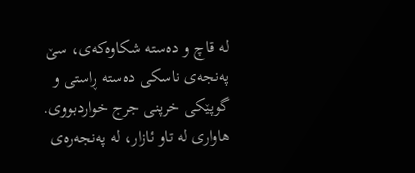لە قاچ و دەستە شکاوەکەی، سێ پەنجەی ناسکی دەستە ڕاستی و گوپێکی خرپنی جرج خواردبووی. هاواری لە تاو ئازار، لە پەنجەرەی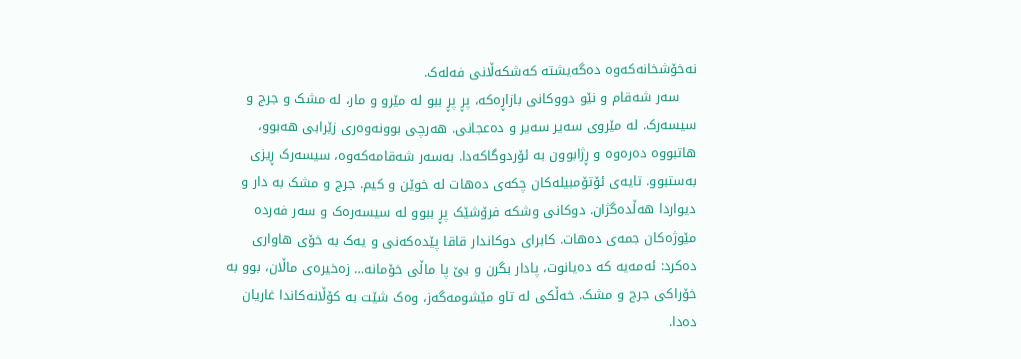نەخۆشخانەکەوە دەگەیشتە کەشکەڵانی فەلەک.
    سەر شەقام و نێو دووکانی بازاڕەکە، پڕ پڕ ببو لە مێرو و مار، لە مشک و جرج و سیسەرک. لە مێروی سەیر سەیر و دەعجانی. هەرچی بوونەوەری زێرابی هەبوو، هاتبووە دەرەوە و ڕژابوون بە ئۆردوگاکەدا. بەسەر شەقامەکەوە، سیسەرک ڕیزی بەستبوو. تایەی ئۆتۆمبیلەکان چکەی دەهات لە خوێن و کیم. جرج و مشک بە دار و دیواردا هەڵدەگژان. دوکانی وشکە فرۆشێک پڕ ببوو لە سیسەرەک و سەر فەردە مێوژەکان جمەی دەهات. کابرای دوکاندار قاقا پێدەکەنی و یەک بە خۆی هاواری دەکرد: ئەمەیە کە دەیانوت، پادار بگرن و بێ پا ماڵی خۆمانە… زەخیرەی ماڵان، بوو بە خۆراکی جرج و مشک. خەڵکی لە تاو مێشومەگەز، وەک شێت بە کۆڵانەکاندا غاریان دەدا.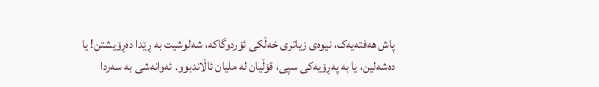پاش هەفتەیەک، نیوەی زیاتری خەڵکی ئۆردوگاکە، شەلوشیت بە ڕێدا دەڕۆیشتن! یا دەشەلین، یا بە پەڕۆیەکی سپی، قۆڵیان لە ملیان ئاڵاندبوو. ئەوانەشی بە سەردا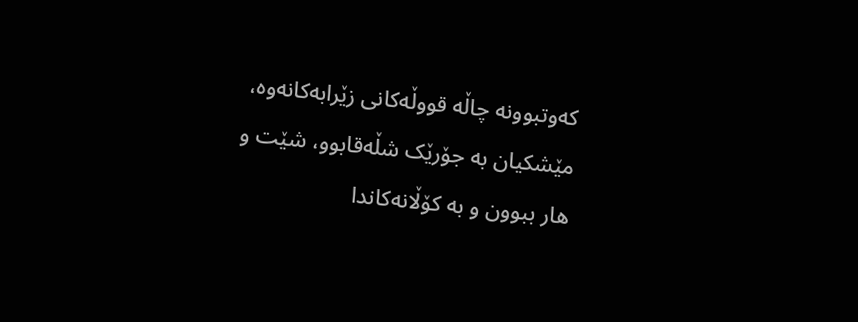کەوتبوونە چاڵە قووڵەکانی زێرابەکانەوە، مێشکیان بە جۆرێک شڵەقابوو، شێت و هار ببوون و بە کۆڵانەکاندا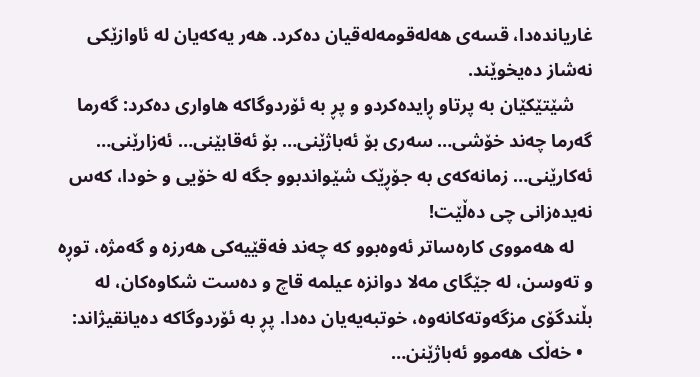غاریاندەدا، قسەی هەلەقومەلەقیان دەکرد. هەر یەکەیان لە ئاوازێکی نەشاز دەیخوێند.
    شێتێکێان بە پرتاو ڕایدەکردو و پڕ بە ئۆردوگاکە هاواری دەکرد: گەرما گەرما چەند خۆشی… سەری بۆ ئەباژێنی… بۆ ئەقابێنی… ئەزارێنی… ئەکارێنی… زمانەکەی بە جۆڕێک شێواندبوو جگە لە خۆیی و خودا، کەس نەیدەزانی چی دەڵێت!
    لە هەمووی کارەساتر ئەوەبوو کە چەند فەقێیەکی هەرزە و گەمژە، توڕە و تەوسن، لە جێگای مەلا دوانزە عیلمە قاچ و دەست شکاوەکان، لە بڵندگۆی مزگەوتەکانەوە، خوتبەیەیان دەدا. پڕ بە ئۆردوگاکە دەیانقیژاند:
  • خەڵک هەموو ئەباژێنن…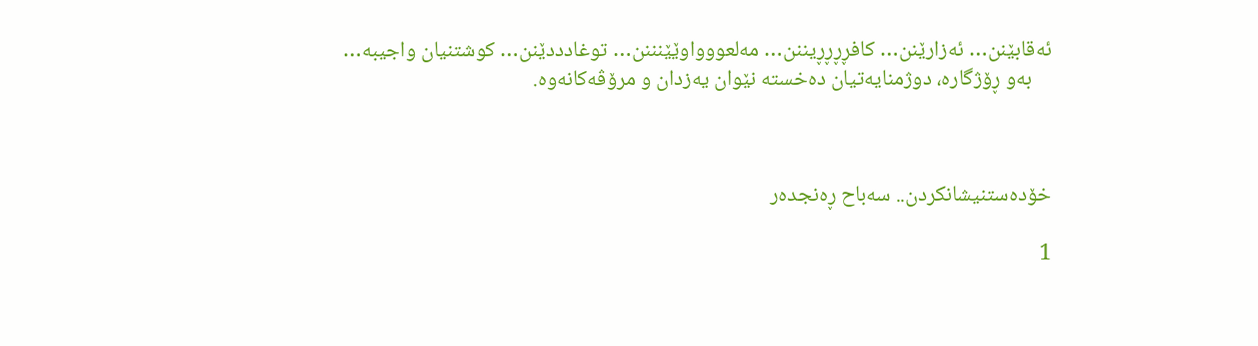ئەقابێنن… ئەزارێنن… کافڕڕڕڕیننن… مەلعووواوێێنننن… توغادددێنن… کوشتنیان واجیبە…
    بەو ڕۆژگارە، دوژمنایەتیان دەخستە نێوان یەزدان و مرۆڤەکانەوە.



خۆدەستنیشانكردن.. سەباح ڕەنجدەر

1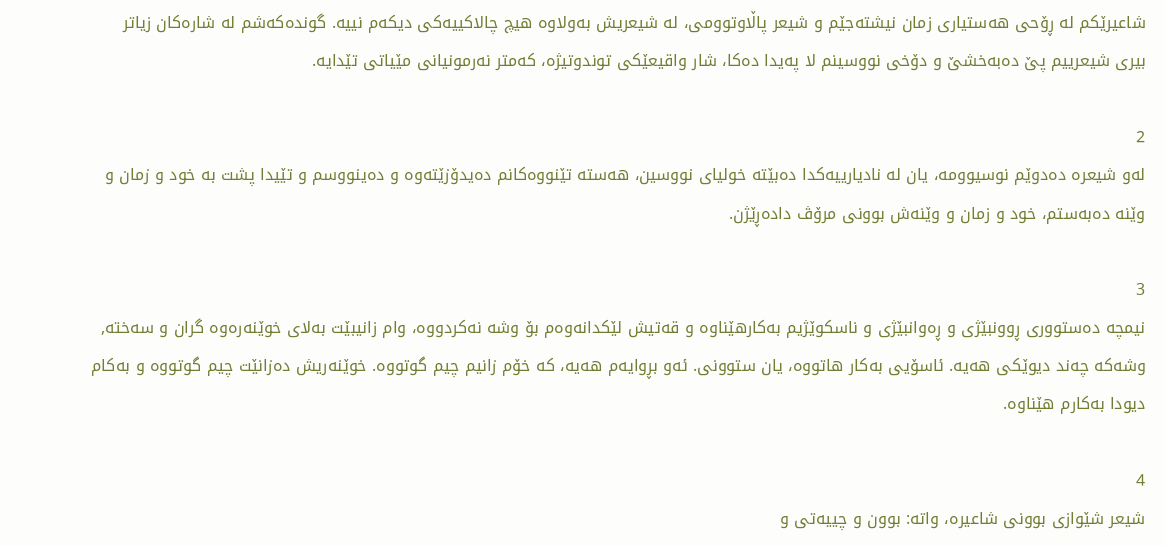شاعیرێكم لە ڕۆحی هەستیاری زمان نیشتەجێم و شیعر پاڵاوتوومی، لە شیعریش بەولاوە هیچ چالاكییەكی دیكەم نییە. گونده‌كه‌شم له ‌شاره‌كان زیاتر بیری شیعرییم پێ ده‌به‌خشێ و دۆخی نووسینم لا په‌یدا ده‌كا، شار واقیعێكی توندوتیژه، كه‌متر نه‌رمونیانی مێیاتی تێدایه‌.

2
لەو شیعرە دەدوێم نوسیوومە، یان لە نادیارییەكدا دەبێتە خولیای نووسین، هەستە تێنووەكانم دەیدۆزێتەوە و دەینووسم و تێیدا پشت به خود و زمان و‌ وێنه‌ ده‌به‌ستم، خود و زمان و وێنه‌ش بوونی مرۆڤ داده‌ڕێژن.

3
نیمچه‌ ده‌ستووری ڕوونبێژی و ڕه‌وانبێژی و ناسكوێژیم به‌كارهێناوه‌ و قەتیش لێكدانەوەم بۆ وشە نەكردووە، وام زانیبێت بەلای خوێنەرەوە گران و سەختە, وشه‌كه‌ چه‌ند دیوێكی هه‌یه‌. ئاسۆیی به‌كار هاتووه‌، یان ستوونی. ئەو بڕوایەم هەیە، كە خۆم زانیم چیم گوتووە. خوێنەریش دەزانێت چیم گوتووە و به‌كام دیودا به‌كارم هێناوه‌.

4
شیعر شێوازی بوونی شاعیرە، واتە: بوون و چییەتی و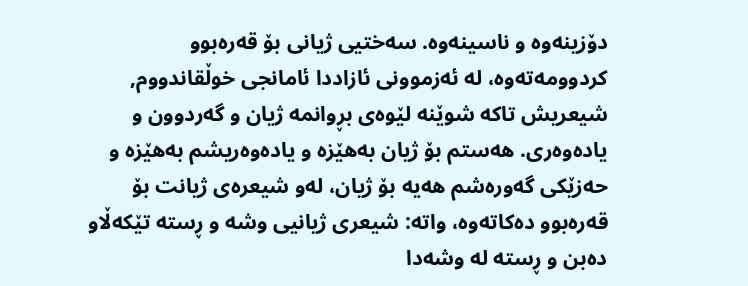دۆزینەوە و ناسینەوە. سەختیی ژیانی بۆ قەرەبوو كردوومەتەوە، لە ئەزموونی ئازاددا ئامانجی خوڵقاندووم, شيعريش تاكه‌ شوێنه‌ لێوه‌ی بڕوانمه‌ ژیان و گه‌ردوون و یاده‌وه‌ری. هه‌ستم بۆ ژیان به‌هێزه‌ و یاده‌وه‌ریشم به‌هێزه و حه‌زێكی گه‌وره‌شم هه‌یه‌ بۆ ژیان، له‌و شیعره‌ی ژیانت بۆ قه‌ره‌بوو ده‌كاته‌وه‌، واته‌: شیعری ژیانیی وشه‌ و ڕسته‌ تێكه‌ڵاو ده‌بن و ڕسته‌ له‌ وشه‌دا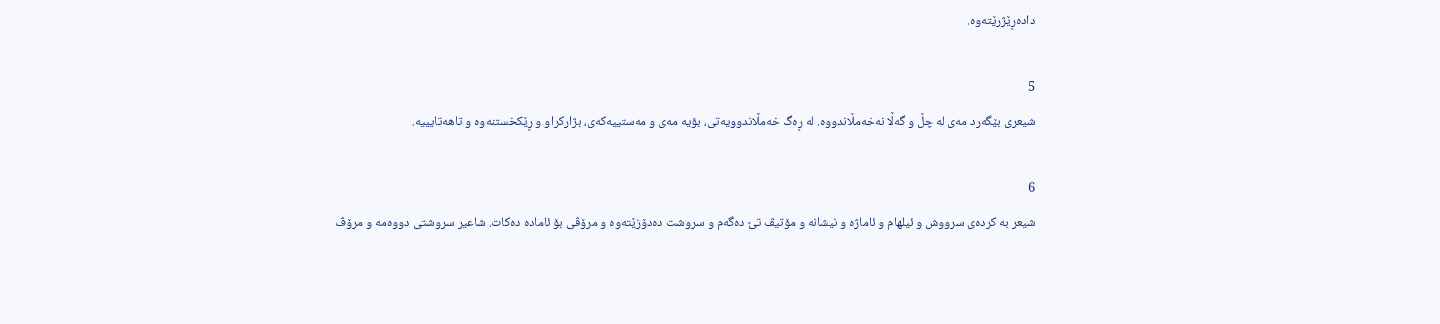داده‌ڕێژرێته‌وه‌‌.

5
شیعری بێگەرد مەی لە چڵ و گەڵا نەخەمڵاندووە. لە ڕەگ خەمڵاندوویەتی، بۆیه‌ مه‌ی و مه‌ستییه‌كه‌ی، بژاركراو و ڕێكخستنه‌وه‌ و تاهه‌تایییه‌.

6
شیعر بە كردەی سرووش و ئیلهام و ئاماژه‌ و نیشانه و مۆتیڤ‌ تێ دەگەم و سروشت دەدۆزێتەوە و مرۆڤی بۆ ئامادە دەكات. شاعیر سروشتی دووەمە و مرۆڤ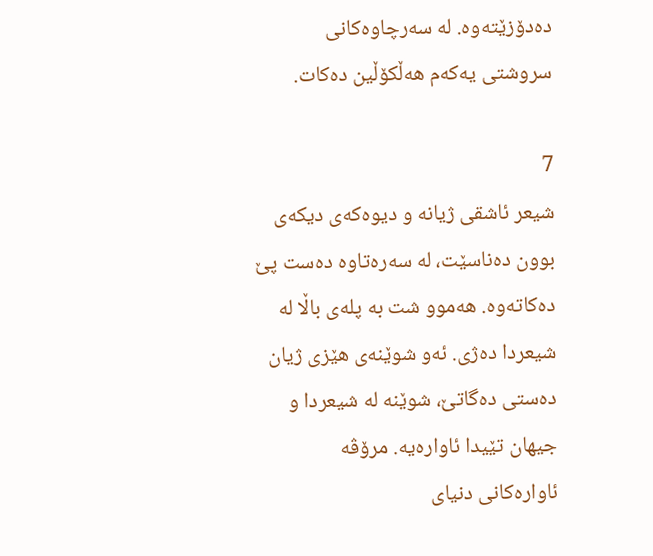دەدۆزێتەوە. لە سەرچاوەكانی سروشتی یەكەم هه‌ڵكۆڵین دەكات.

7
شیعر ئاشقی ژیانە و دیوه‌كه‌ی دیكه‌ی بوون ده‌ناسێت، لە سەرەتاوە دەست پێ دەكاتەوە. هەموو شت به‌ پله‌ی باڵا لە شیعردا دەژی. ئەو شوێنەی هێزی ژیان دەستی دەگاتێ، شوێنە لە شیعردا و جیهان تێیدا ئاوارەیە. مرۆڤە ئاوارەكانی دنیای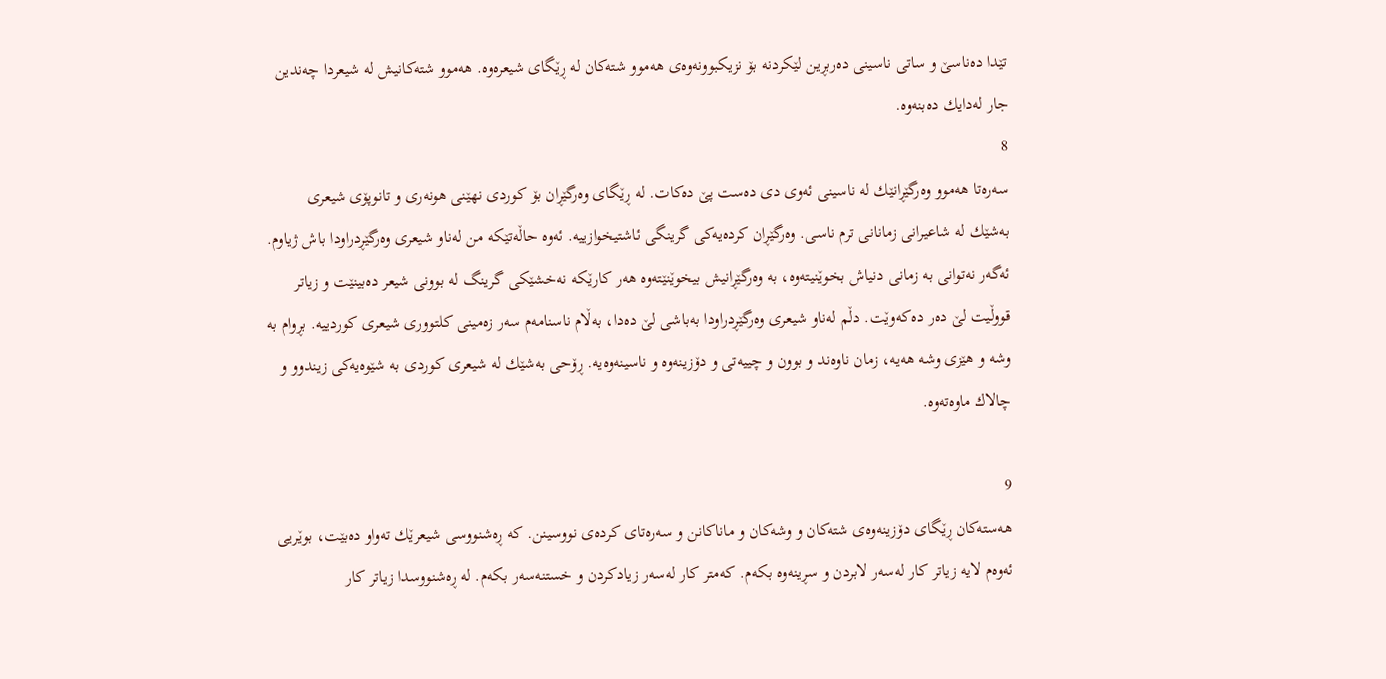تێدا دەناسێ و ساتی ناسینی دەربڕین لێكردنە بۆ نزیكبوونەوەی هەموو شتەكان لە ڕێگای شیعرەوە. هەموو شتەكانیش لە شیعردا چەندین جار لەدایك دەبنەوە.
8
سەرەتا هەموو وەرگێڕانێك لە ناسینی ئەوی دی دەست پێ دەكات. لە ڕێگای وەرگێڕان بۆ كوردی نهێنی هونەری و تانوپۆی شیعری بەشێك لە شاعیرانی زمانانی ترم ناسی. وەرگێڕان كردەیەكی گرینگی ئاشتیخوازییە. ئەوە حاڵەتێكە من لەناو شیعری وەرگێڕدراودا باش ژیاوم. ئەگەر نەتوانی بە زمانی دنیاش بخوێنیتەوە، بە وەرگێڕانیش بیخوێنێتەوە هەر كارێكه‌ نه‌خشێكی گرینگ له‌ بوونی شیعر ده‌بینێت و زیاتر قووڵیت لێ ده‌ر ده‌كه‌وێت. دڵم لەناو شیعری وەرگێڕدراودا بەباشی لێ دەدا، بەڵام ناسنامەم سەر زەمینی كلتووری شیعری كوردییە. بڕوام بە وشە و هێزی وشە هەیە، زمان ناوەند و بوون و چییه‌تی و دۆزینه‌وه‌ و ناسینه‌وه‌یه‌. ڕۆحی به‌شێك له‌ شیعری كوردی بە شێوەیەكی زیندوو و چالاك ماوەتەوە.

9
هەستەكان ڕێگای دۆزینەوەی شتەكان و وشەكان و ماناكانن و سەرەتای كردەی نووسینن. كە ڕەشنووسی شیعرێك تەواو دەبێت، بوێریی ئەوەم لایە زیاتر كار لەسەر لابردن و سڕینەوە بكەم. كەمتر كار لەسەر زیادكردن و خستنەسەر بكەم. لە ڕەشنووسدا زیاتر كار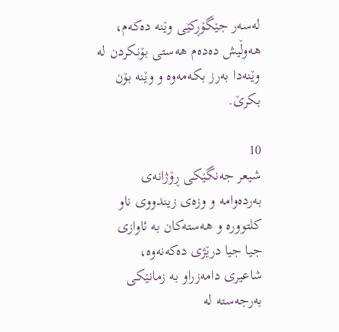لەسەر جێگۆڕكێی وێنە دەكەم، هه‌وڵیش ده‌ده‌م هه‌ستی بۆنكردن له‌ وێنه‌دا به‌رز بكه‌مه‌وه‌ و وێنه‌ بۆن بكرێ.

10
شیعر جه‌نگێكی ڕۆژانه‌ی به‌رده‌وامه‌ و وزەی زیندووی ناو كلتوورە و هەستەكان بە ئاوازی جیا جیا درێژی دەكەنەوە، شاعیری دامەزراو بە زمانێكی بەرجەستە لە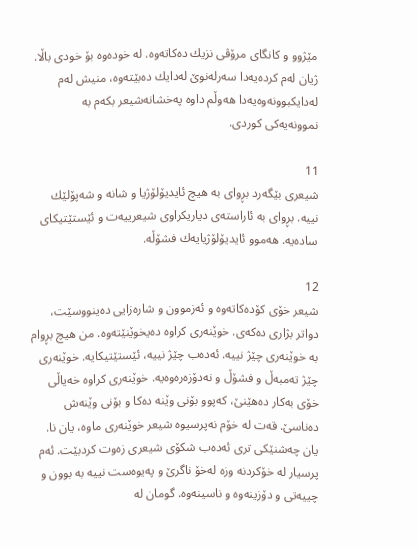مێژوو و كانگای مرۆڤی نزیك دەكاتەوە. لە خودەوە بۆ خودی باڵا. ژیان لەم كردەیەدا سەرلەنوێ لەدایك دەبێتەوە، منیش له‌م له‌دایكبوونه‌وه‌یه‌دا‌ هه‌وڵم داوه‌ په‌خشانه‌شیعر بكه‌م به‌ نموونه‌یه‌كی كوردی.

11
شیعری بێگەرد بڕوای بە هیچ ئایدیۆلۆژیا و شانه‌ و شه‌پۆلێك نییە. بڕوای بە ئاراستەی دیاریكراوی شیعرییەت و ئێستێتیكای سادەیە. هەموو ئایدیۆلۆژیایەك فشۆڵە.

12
شیعر خۆی كۆدەكاتەوە و ئەزموون و شارەزایی دەینووسێت، دواتر بژاری دەكەی. خوێنەری كراوە دەیخوێنێتەوە. من هیچ بڕوام بە خوێنەری چێژ نییە. ئەدەب چێژ نییە، ئێستێتیكایە. خوێنەری چێژ تەمبەڵ و فشۆڵ و نه‌دۆزه‌ره‌وه‌یه‌. خوێنەری كراوە خەیاڵی خۆی بەكار دەهێنێ، كه‌پوو بۆنی وێنه‌ ده‌كا و بۆنی وێنه‌ش ده‌ناسێ. قەت لە خۆم نەپرسیوە شیعر خوێنەری ماوە، یان نا. یان چه‌شنێكی تری ئه‌ده‌ب شكۆی شیعری زه‌وت كردبێت. ئەم پرسیار لە خۆكردنە وزە لەخۆ ناگرێ و پەیوەست نییە بە بوون و چییه‌تی و دۆزینەوە و ناسینەوە. گومان لە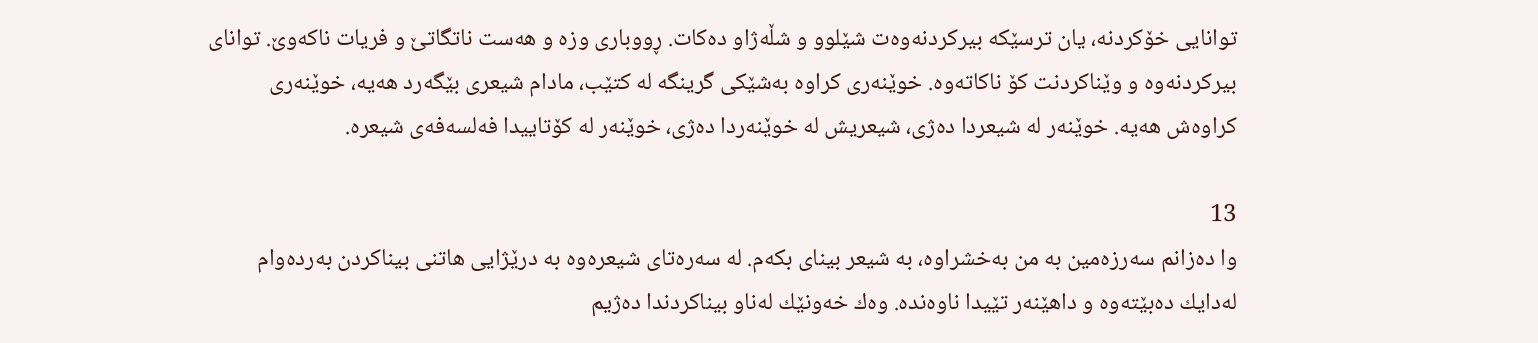توانایی خۆكردنە، یان ترسێكە بیركردنەوەت شێلوو و شڵەژاو دەكات. ڕووباری وزە و هەست ناتگاتێ و فریات ناكەوێ. توانای بیركردنەوە و وێناكردنت كۆ ناكاتەوە. خوێنەری كراوە بەشێكی گرینگە لە كتێب، مادام شیعری بێگه‌رد هه‌یه‌، خوێنه‌ری كراوه‌ش هه‌یه‌. خوێنه‌ر له‌ شیعردا ده‌ژی، شیعریش له‌ خوێنه‌ردا ده‌ژی، خوێنه‌ر له‌ كۆتاییدا فه‌لسه‌فه‌ی شیعره‌.

13
وا دەزانم سەرزەمین بە من بەخشراوە، بە شیعر بینای بكەم. لە سەرەتای شیعرەوە بە درێژایی هاتنی بیناكردن بەردەوام لەدایك دەبێتەوە و داهێنەر تێیدا ناوەندە. وەك خەونێك لەناو بیناكردندا دەژیم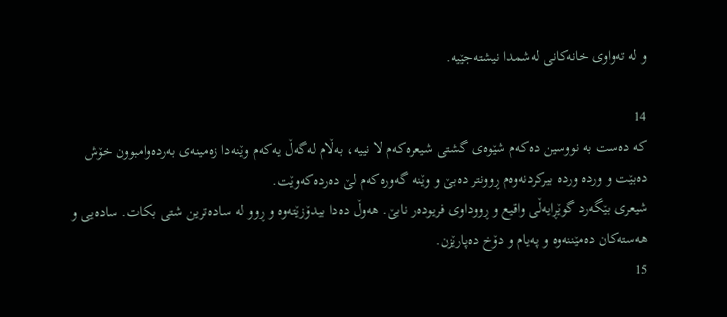و لە تەواوی خانەكانی لەشمدا نیشتەجێیە.

14
كه‌ ده‌ست به‌ نووسین ده‌كه‌م شێوه‌ی گشتی شیعره‌كه‌م لا نییه‌، به‌ڵام له‌گه‌ڵ یه‌كه‌م وێنه‌دا زه‌مینه‌ی به‌رده‌وامبوون خۆش ده‌بێت و ‌ورده‌ ورده‌ بیركردنه‌وه‌م ڕوونتر ده‌بێ و وێنه‌ گه‌وره‌كه‌م لێ ده‌رده‌كه‌وێت.
شیعری بێگەرد گوێڕایەڵی واقیع و ڕووداوی فریوده‌ر نابێ. هەوڵ دەدا بیدۆزێتەوە و ڕوو لە سادەترین شتی بكات. سادەیی و هەستەكان دەمێننەوە و پەیام و دۆخ دەپارێزن.
15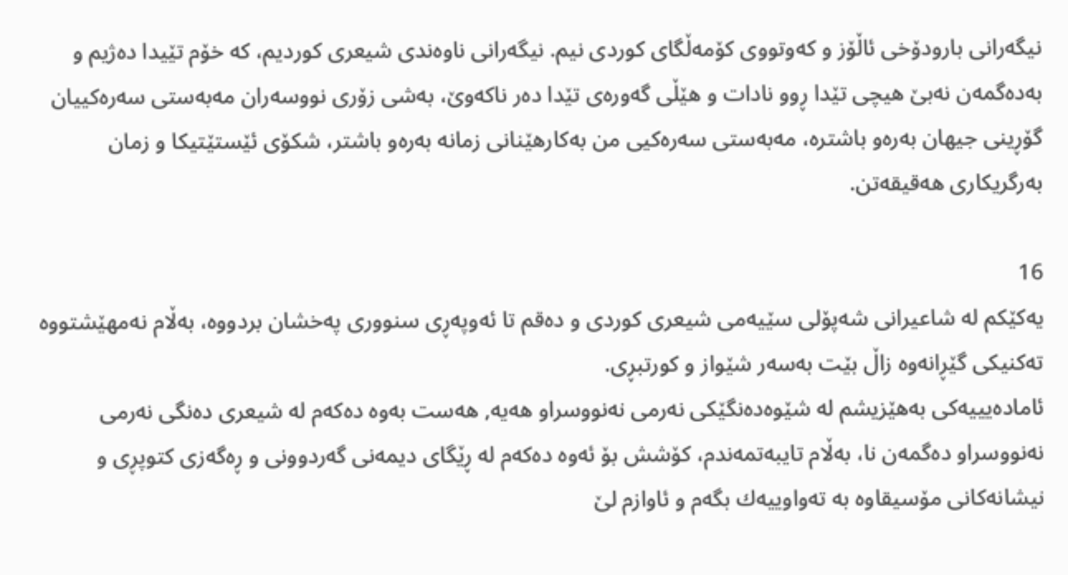نیگەرانی بارودۆخی ئاڵۆز و كەوتووی كۆمەڵگای كوردی نیم. نیگه‌رانی ناوەندی شیعری كوردیم، كە خۆم تێیدا دەژیم و به‌ده‌گمه‌ن نه‌بێ هیچی تێدا ڕوو نادات و هێڵی گه‌وره‌ی تێدا ده‌ر ناكه‌وێ، به‌شی زۆری نووسه‌ران مه‌به‌ستی سه‌ره‌كییان گۆڕینی جیهان به‌ره‌و باشتره‌، مه‌به‌ستی سه‌ره‌كیی من به‌كارهێنانی زمانه‌ به‌ره‌و باشتر، شكۆی ئێستێتیكا و زمان به‌رگریكاری هه‌قیقه‌تن.

16
یه‌كێكم له‌ شاعیرانی شه‌پۆلی سێیه‌می شیعری كوردی و ده‌قم تا ئه‌وپه‌ڕی سنووری په‌خشان بردووه‌، به‌ڵام نه‌مهێشتووه‌ ته‌كنیكی گێڕانه‌وه‌ زاڵ بێت به‌سه‌ر شێواز و كورتبڕی.
ئامادەیییەكی بەهێزیشم له‌ شێوه‌ده‌نگێكی نه‌رمی نه‌نووسراو هەیە, هەست بەوە دەكەم لە شیعری ده‌نگی نه‌رمی نه‌نووسراو دەگمەن نا، بەڵام تایبەتمەندم، كۆشش بۆ ئەوە دەكەم لە ڕێگای دیمەنی گەردوونی و ڕه‌گه‌زی كتوپڕی و نیشانەكانی مۆسیقاوە بە تەواوییەك بگەم و ئاوازم لێ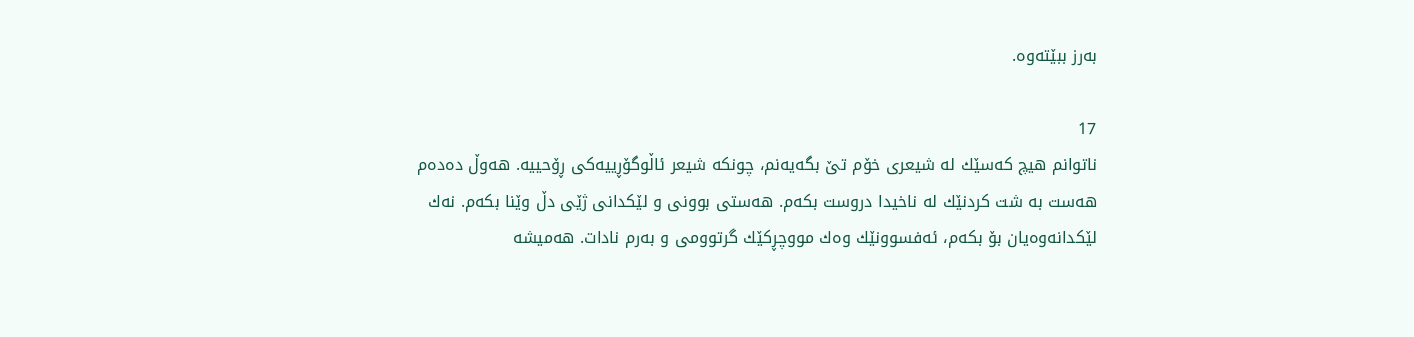بەرز ببێتەوە.

17
ناتوانم هیچ كەسێك لە شیعری خۆم تێ بگەیەنم، چونكە شیعر ئاڵوگۆڕییەكی ڕۆحییە. هەوڵ دەدەم هەست بە شت كردنێك لە ناخیدا دروست بكەم. هەستی بوونی و لێكدانی ژێی دڵ وێنا بكەم. نەك لێكدانەوەیان بۆ بكەم، ئه‌فسوونێك وه‌ك مووچڕكێك گرتوومی و به‌رم نادات. هه‌میشه‌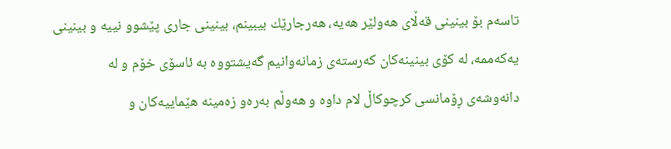تاسه‌م بۆ‌ بینینی قه‌ڵای هه‌ولێر هه‌یه‌، هه‌رجارێك بیبینم، بینینی جاری پێشوو نییه‌ و بینینی یه‌كه‌ممه‌، له‌ كۆی بینینه‌كان كه‌رسته‌ی زمانه‌وانیم گه‌یشتووه به‌ ئاسۆی خۆم و له‌ دانه‌وشه‌ی ڕۆمانسی كرچوكاڵ لام داوه‌ و هه‌وڵم به‌ره‌و زه‌مینه‌ هێماییه‌كان و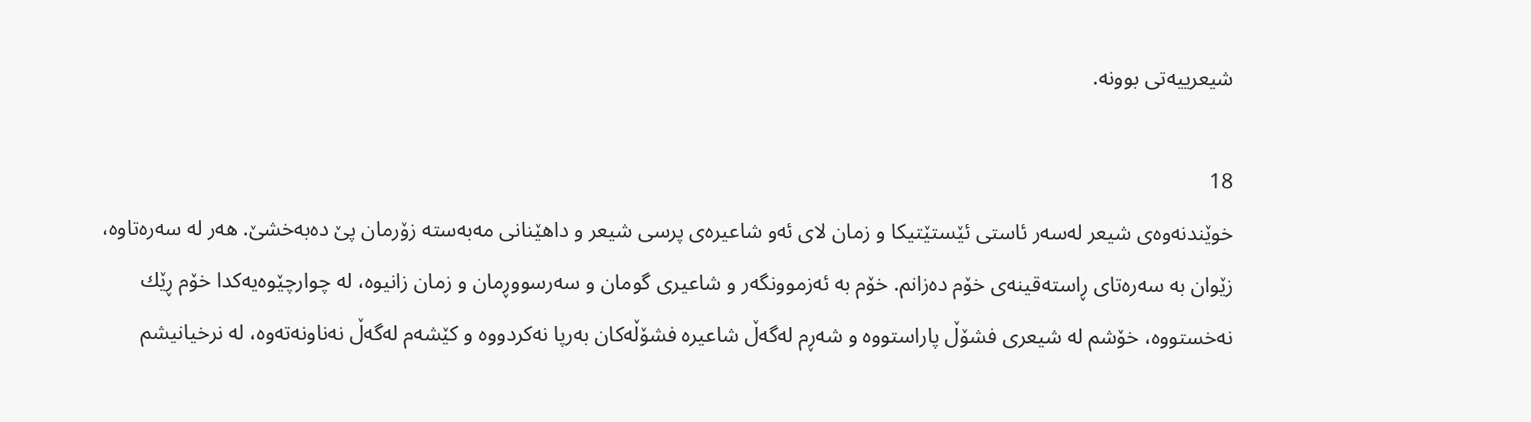شیعرییه‌تی بوونه‌‌.

18
خوێندنەوەی شیعر لەسەر ئاستی ئێستێتیكا و زمان لای ئەو شاعیرەی پرسی شیعر و داهێنانی مەبەستە زۆرمان پێ دەبەخشێ. هەر لە سەرەتاوە، زێوان بە سەرەتای ڕاستەقینەی خۆم دەزانم. خۆم بە ئەزموونگەر و شاعیری گومان و سەرسووڕمان و زمان زانیوە، لە چوارچێوەیەكدا خۆم ڕێك نەخستووە، خۆشم لە شیعری فشۆڵ پاراستووە و شەڕم لەگەڵ شاعیرە فشۆڵەكان بەرپا نەكردووە و كێشه‌م له‌گه‌ڵ نه‌ناونه‌ته‌وه‌، لە نرخیانیشم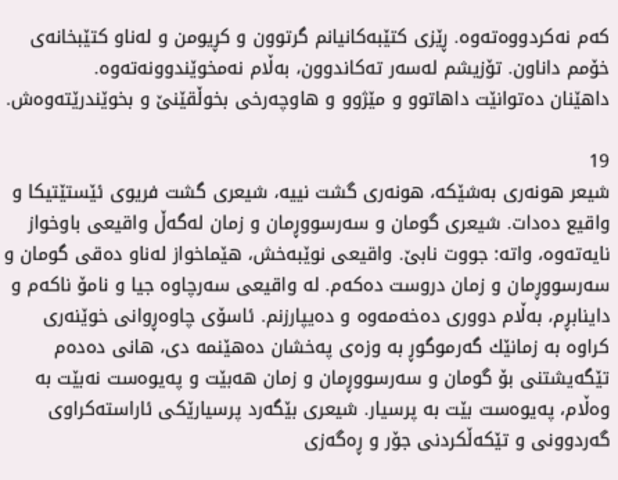كەم نەكردووەتەوە. ڕێزی كتێبەكانیانم گرتوون و كڕیومن و لەناو كتێبخانەی خۆمم داناون. تۆزیشم لەسەر تەكاندوون، بەڵام نەمخوێندوونه‌تەوە.
داهێنان دەتوانێت داهاتوو و مێژوو و هاوچەرخی بخوڵقێنێ و بخوێندرێتەوەش.

19
شیعر هونەری بەشێكە، هونەری گشت نییە، شیعری گشت فریوی ئێستێتیكا و واقیع ده‌دات. شیعری گومان و سەرسووڕمان و زمان لەگەڵ واقیعی باوخواز نایەتەوە، واتە: جووت نابێ. واقیعی نوێبەخش، هێماخواز لەناو دەقی گومان و سەرسووڕمان و زمان دروست دەكەم. لە واقیعی سەرچاوە جیا و نامۆ ناكه‌م و داینابڕم، بەڵام دووری دەخەمەوە و ده‌یپارزنم. ئاسۆی چاوەڕوانی خوێنەری كراوە بە زمانێك گەرموگوڕ بە وزەی پەخشان دەهێنمە دی، هانی ده‌ده‌م تێگه‌یشتنی بۆ گومان و سه‌رسووڕمان و زمان هه‌بێت و په‌یوه‌ست نه‌بێت به‌ وه‌ڵام، په‌یوه‌ست بێت به‌ پرسیار. شیعری بێگه‌رد پرسیارێكی ئاراسته‌كراوی گه‌ردوونی و تێكه‌ڵكردنی جۆر و ڕه‌گه‌زی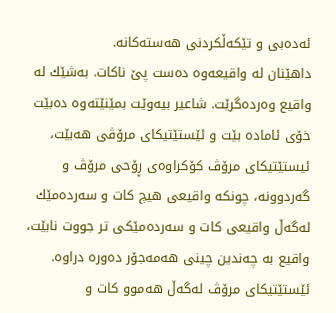ئه‌ده‌بی و تێكه‌ڵكردنی هه‌سته‌كانه‌‌.
داهێنان لە واقیعەوە دەست پێ ناكات. بەشێك لە واقیع وه‌رده‌گرێت. شاعیر بیەوێت بمێنێتەوە دەبێت خۆی ئامادە بێت و ئێستێتیكای مرۆڤی هەبێت، ئیستێتیكای مرۆڤ كۆكراوه‌ی ڕۆحی مرۆڤ و گه‌ردوونه‌، چونكە واقیعی هیچ كات و سەردەمێك لەگەڵ واقیعی كات و سەردەمێكی تر جووت نابێت، واقیع به‌ چه‌ندین چینی هه‌مه‌جۆر ده‌وره‌ دراوه‌. ئێستێتیكای مرۆڤ لەگەڵ هەموو كات و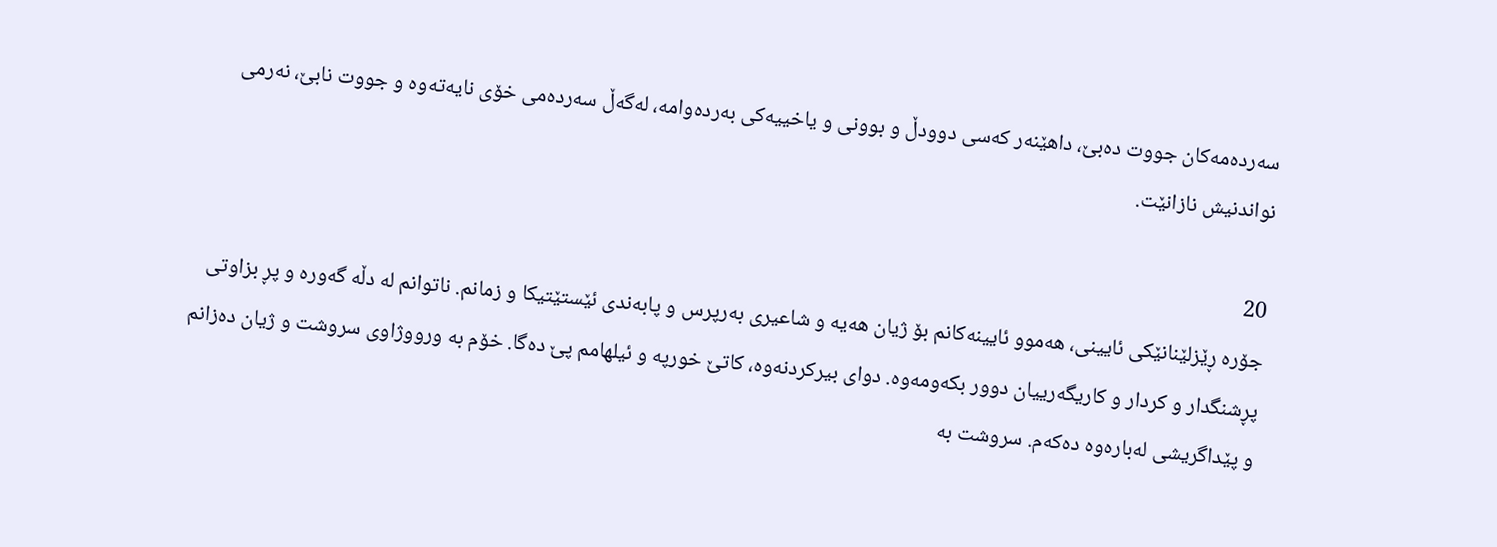سەردەمەكان جووت دەبێ، داهێنه‌ر كه‌سی دوودڵ و بوونی و یاخییه‌كی به‌رده‌وامه،‌ له‌گه‌ڵ سه‌رده‌می خۆی نایه‌ته‌وه‌ و جووت نابێ، نه‌رمی نواندنیش نازانێت.

20
جۆره‌ ڕێزلێنانێكی ئایینی، هه‌موو ئایینه‌كانم بۆ ژیان هه‌یه‌ و شاعیری بەرپرس و پابه‌ندی ئێستێتیكا و زمانم. ناتوانم لە دڵە گەورە و پڕ بزاوتی پڕشنگدار و كردار و كاریگەرییان دوور بكەومەوە. دوای بیركردنەوە، كاتێ خورپە و ئیلهامم پێ دەگا. خۆم بە ورووژاوی سروشت و ژیان دەزانم و پێداگریشی له‌باره‌وه‌ ده‌كه‌م. سروشت بە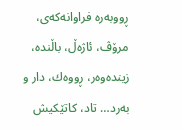ڕووبەرە فراوانەكەی، مرۆڤ، ئاژەڵ، باڵندە، زیندەوەر، ڕووەك، دار و بەرد… تاد، كاتێكیش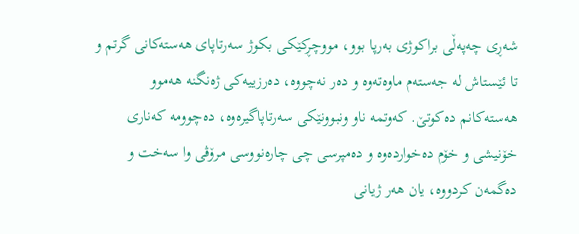شەڕی چەپەڵی براكوژی بەرپا بوو، مووچڕكێكی بكوژ سەرتاپای هەستەكانی گرتم و تا ئێستاش لە جەستەم ماوەتەوە و دەر نەچووە، ده‌رزییه‌كی ژه‌نگنه‌ هه‌موو هه‌سته‌كانم ده‌كوتێ. كەوتمە ناو ونبوونێكی سەرتاپاگیرەوە، دەچوومە كەناری خۆنیشی و خۆم دەخواردەوە و دەمپرسی چی چارەنووسی مرۆڤی وا سەخت و دەگمەن كردووە، یان هەر ژیانی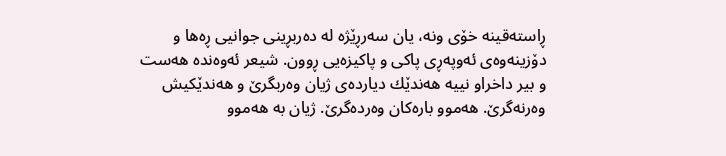ڕاستەقینە خۆی ونە، یان سەرڕێژە لە دەربڕینی جوانیی ڕەها و دۆزینه‌وه‌ی ئه‌وپه‌ڕی پاكی و پاكیزه‌یی ڕوون. شیعر ئه‌وه‌نده‌‌ هه‌ست و بیر داخراو نییه‌ هه‌ندێك دیارده‌ی ژیان وه‌ربگرێ و هه‌ندێكیش وه‌رنه‌گرێ. هه‌موو باره‌كان وه‌رده‌گرێ. ژیان به‌ هه‌موو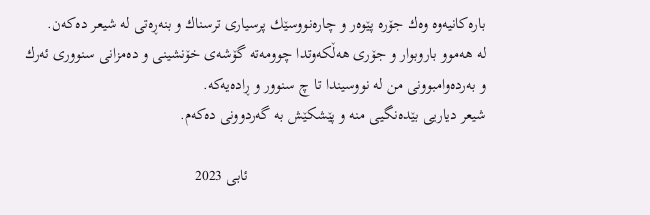باره‌كانیه‌وه‌ وه‌ك جۆره‌ پێوه‌ر و چاره‌نووسێك پرسیاری ترسناك و بنه‌ڕه‌تی له‌ شیعر ده‌كه‌ن.
لە هەموو باروبوار و جۆری هەڵكەوتدا چوومەتە گۆشەی خۆنشینی و دەمزانی سنووری ئەرك و بەردەوامبوونی من لە نووسیندا تا چ سنوور و ڕادەیەكە.
شیعر دیاریی بێدەنگیی منە و پێشكێش بە گەردوونی دەكەم.

                                                           ئابی 2023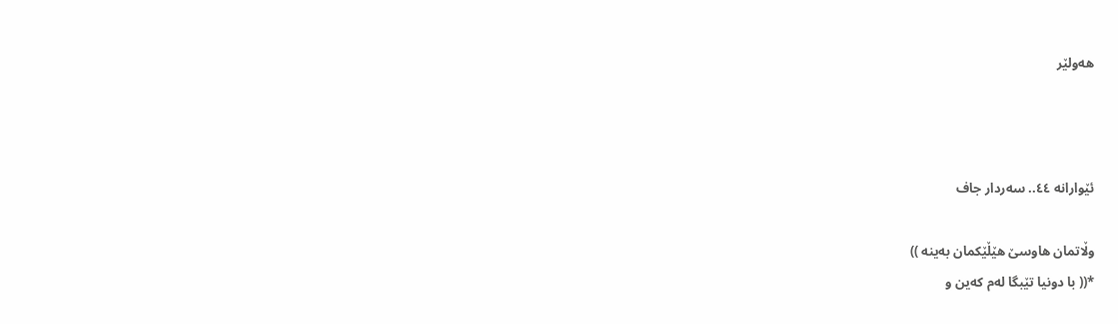هه‌ولێر



ئێوارانە ٤٤.. سەردار جاف

وڵاتمان هاوسێ هێڵێکمان بەينە ))
*(( با دونيا تێبگا لەم کەين و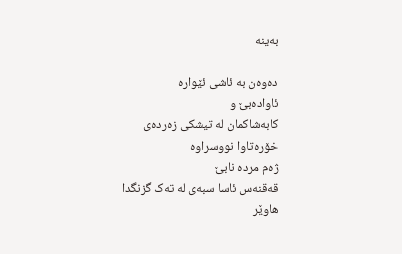بەينە

دەوەن بە ئاشی ئێوارە
ئاوادەبێ و
کابەشاکمان لە تيشکی زەردەی خۆرەتاوا نووسراوە
ژەم مردە نابێ
قەقنەس ئاسا سبەی لە تەک گزنگدا هاوێر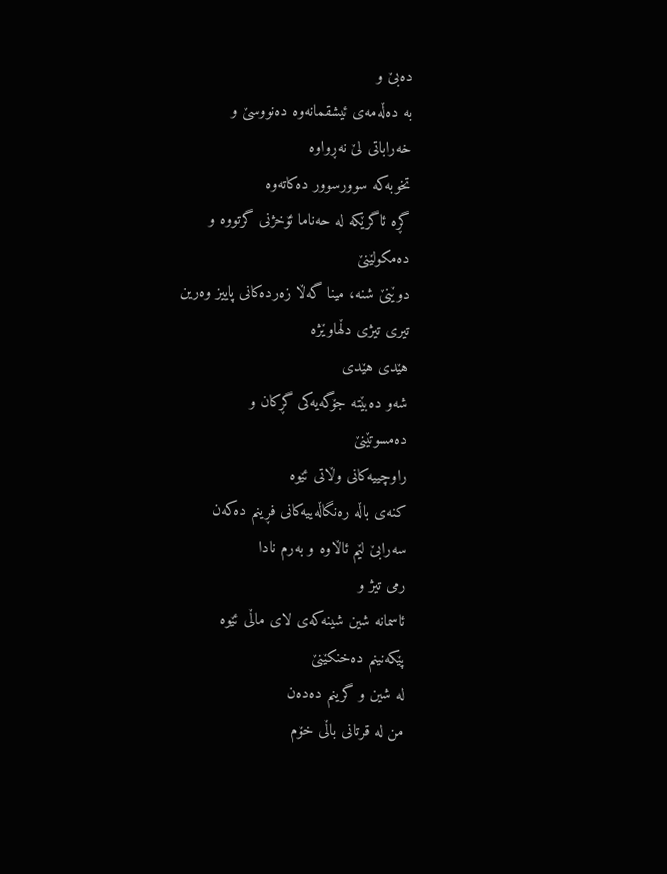دەبێ و
بە دەڵەمەی ئيشقمانەوە دەنووسێ و
خەراباتی لێ نەڕواوە
تخوبەکە سوورسوور دەکاتەوە
گڕە ئاگرێکە لە حەناما ئۆخژنی گرتووە و
دەمکولێنێ
دوێنێ شنە، مينا گەڵا زەردەکانی پاييز وەرين
تيری تيژی دڵهاوێژە
هێدی هێدی
شەو دەبێتە جۆگەيەکی گڕکان و
دەمسوتێنێ
راوچييەکانی وڵاتی ئێوە
کنەی باڵە رەنگاڵەييەکانی فڕينم دەکەن
سەرابێ لێم ئاڵاوە و بەرم نادا
رمی تيژ و
ئاسمانە شين شينەکەی لای ماڵی ئێوە
پێکەنينم دەخنکێنێ
لە شين و گرينم دەدەن
من لە قرتانی باڵی خۆم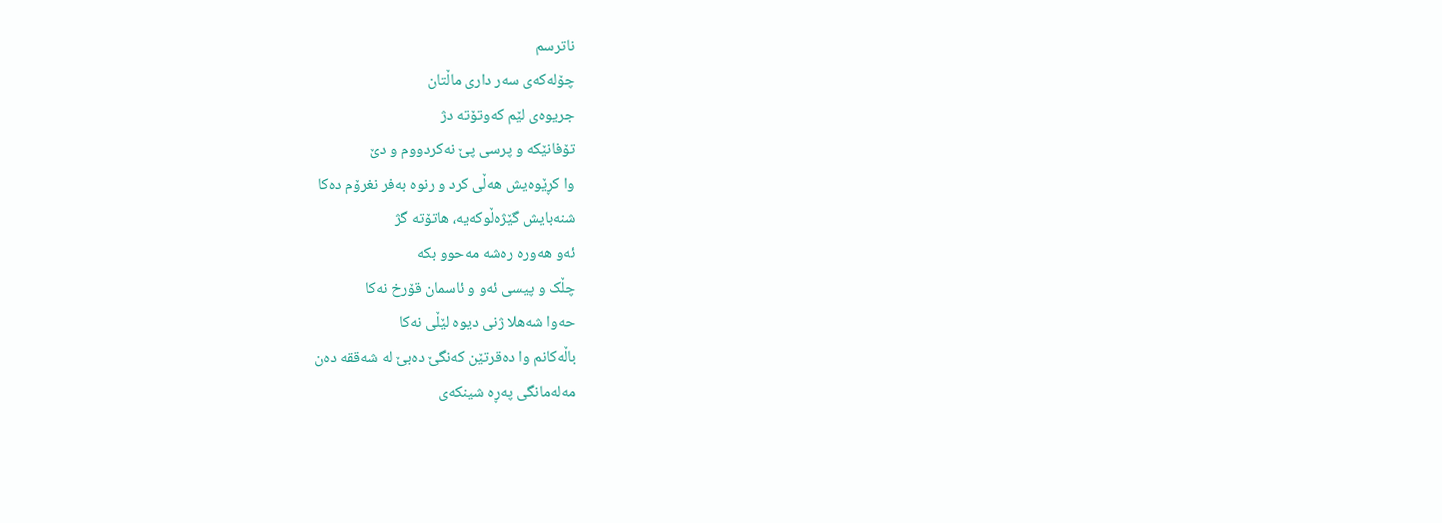ناترسم
چۆلەکەی سەر داری ماڵتان
جريوەی لێم کەوتۆتە دژ
تۆفانێکە و پرسی پێ نەکردووم و دێ
وا کڕێوەيش هەڵی کرد و رنوە بەفر نغرۆم دەکا
شنەبايش گێژەڵوکەيە، هاتۆتە گژ
ئەو هەورە رەشە مەحوو بکە
چڵک و پيسی ئەو و ئاسمان قۆرخ نەکا
حەوا شەهلا ژنی ديوە لێڵی نەکا
باڵەکانم وا دەقرتێن کەنگێ دەبێ لە شەققە دەن
مەلەمانگی پەڕە شينکەی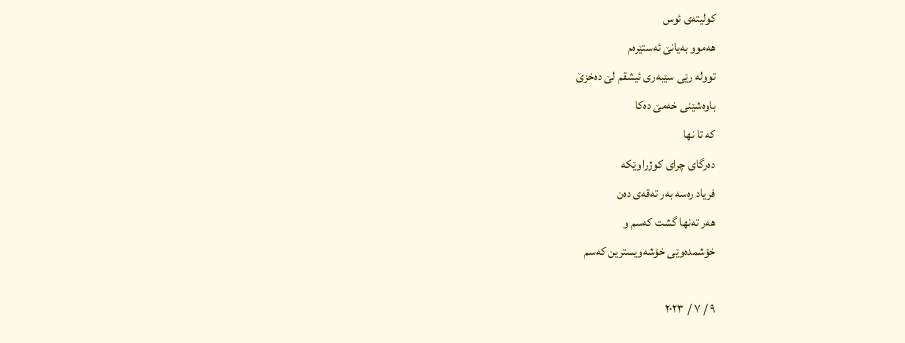کوليتەی ئوس
هەموو بەيانێ ئەستێرەم
توولە رێی سێبەری ئيشقم لێ دەخزێ
باوەشێنی خەمێ دەکا
کە تا نها
دەرگای چرای کوژراوێکە
فرياد رەسە بەر تەقەی دەن
هەر تەنها گشت کەسم و
خۆشمدەوێی خۆشەويسترين کەسم

٩ / ٧ / ٢٠٢٣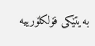بەيتێکی فۆلکلۆرييە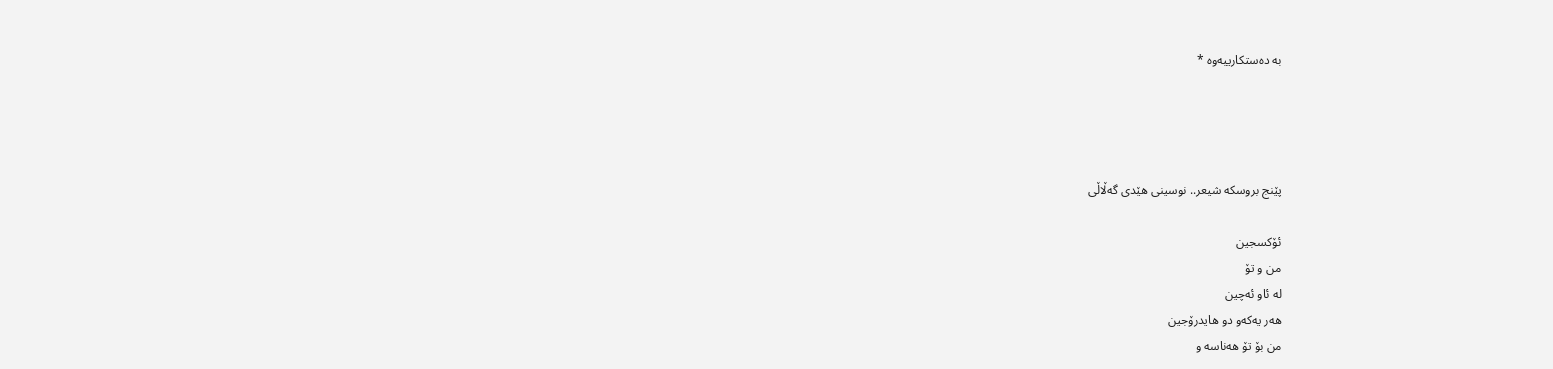بە دەستکارييەوە *




پێنج بروسکە شیعر.. نوسینی هێدی گەڵاڵی

ئۆکسجین
من و تۆ
لە ئاو ئەچین
هەر یەکەو دو هایدرۆجین
من بۆ تۆ هەناسە و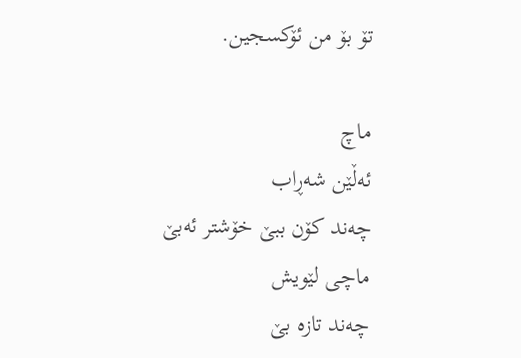تۆ بۆ من ئۆکسجین.

ماچ
ئەڵێن شەڕاب
چەند کۆن ببێ خۆشتر ئەبێ
ماچی لێویش
چەند تازە بێ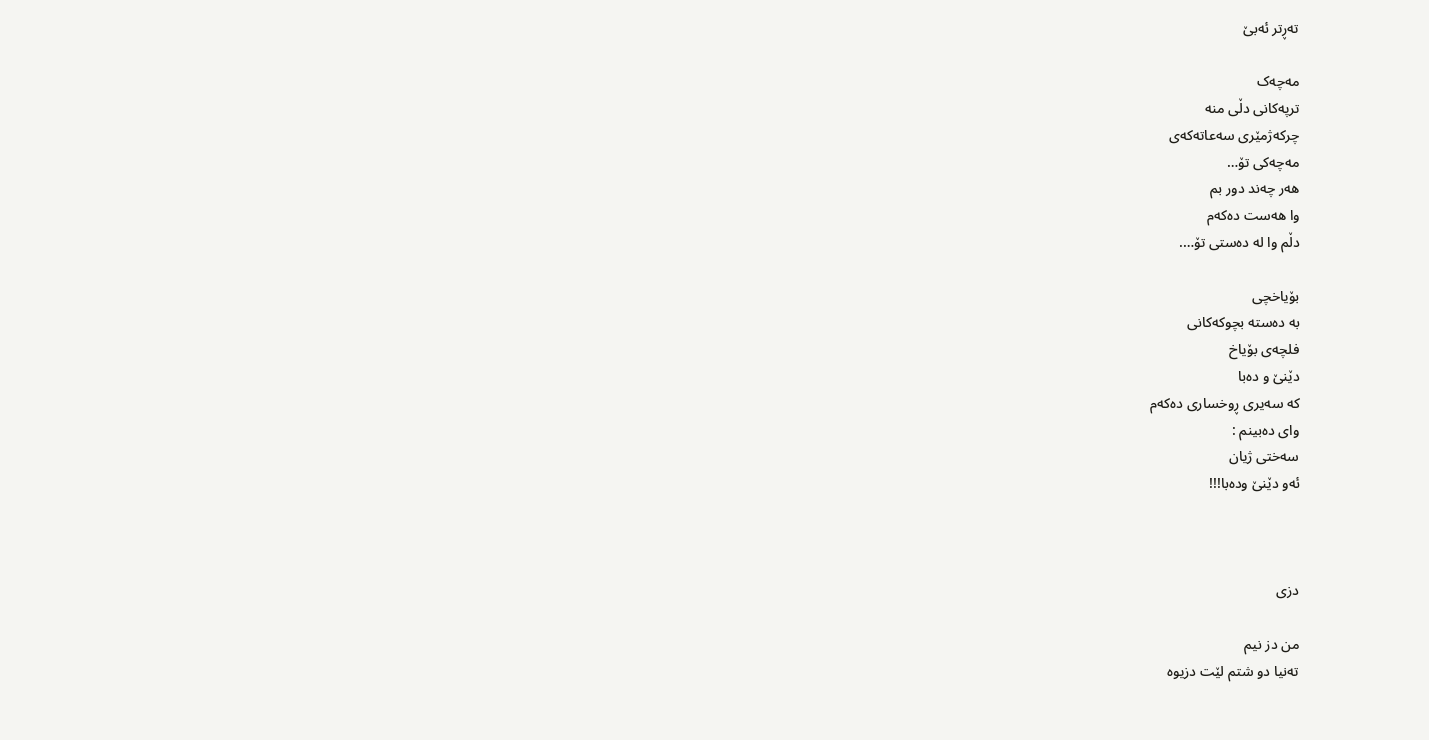تەڕتر ئەبێ

مەچەک
ترپەکانی دڵی منە
چرکەژمێری سەعاتەکەی
مەچەکی تۆ…
هەر چەند دور بم
وا هەست دەکەم
دڵم وا لە دەستی تۆ….

بۆیاخچی
بە دەستە بچوکەکانی
فلچەی بۆیاخ
دێنێ و دەبا
کە سەیری ڕوخساری دەکەم
وای دەبینم :
سەختی ژیان
ئەو دێنێ ودەبا!!!



دزی

من دز نیم
تەنیا دو شتم لێت دزیوە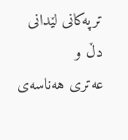ترپەکانی لێدانی دڵ و
عەتری هەناسەی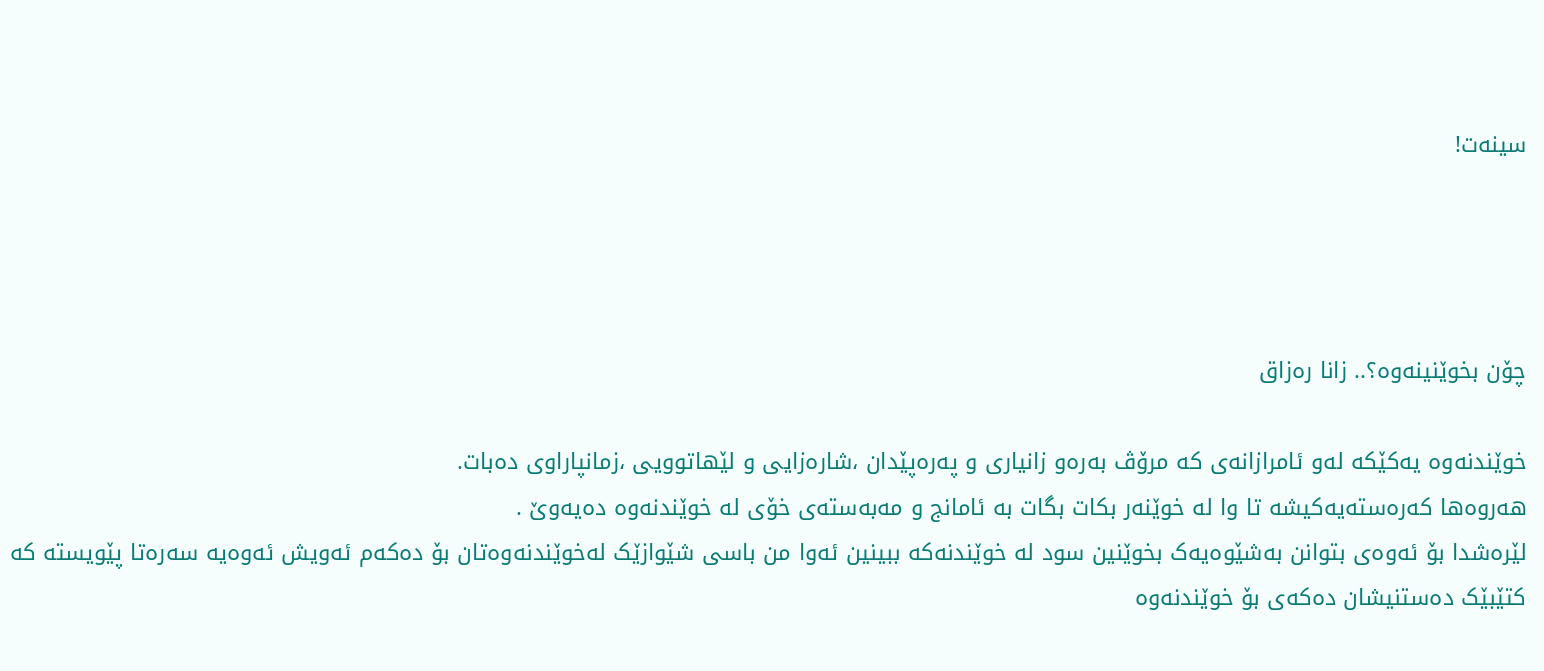سینەت!




چۆن بخوێنینەوە؟.. زانا رەزاق

خوێندنەوە یەکێکە لەو ئامرازانەی کە مرۆڤ بەرەو زانیاری و پەرەپێدان ،شارەزایی و لێهاتوویی ،زمانپاراوی دەبات.
هەروەها کەرەستەیەکیشە تا وا لە خوێنەر بکات بگات بە ئامانج و مەبەستەی خۆی لە خوێندنەوە دەیەوێ .
لێرەشدا بۆ ئەوەی بتوانن بەشێوەیەک بخوێنین سود لە خوێندنەکە ببینین ئەوا من باسی شێوازێک لەخوێندنەوەتان بۆ دەکەم ئەویش ئەوەیە سەرەتا پێویستە کە کتێبێک دەستنیشان دەکەی بۆ خوێندنەوە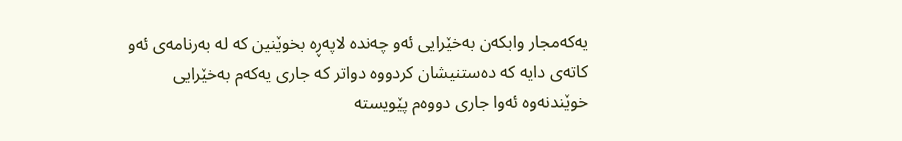یەکەمجار وابکەن بەخێرایی ئەو چەندە لاپەڕە بخوێنین کە لە بەرنامەی ئەو کاتەی دایە کە دەستنیشان کردووە دواتر کە جاری یەکەم بەخێرایی خوێندنەوە ئەوا جاری دووەم پێویستە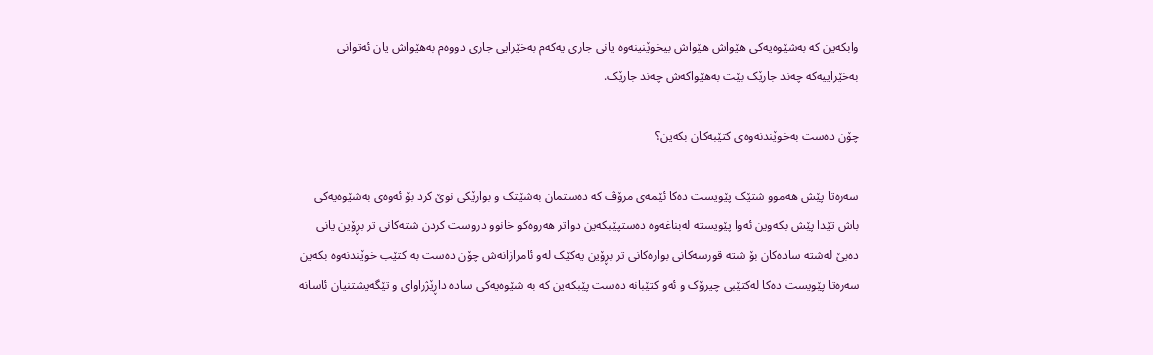وابکەین کە بەشێوەیەکی هێواش هێواش بیخوێنینەوە یانی جاری یەکەم بەخێرایی جاری دووەم بەهێواش یان ئەتوانی بەخێراییەکە چەند جارێک بێت بەهێواکەش چەند جارێک.

چۆن دەست بەخوێندنەوەی کتێبەکان بکەین؟

سەرەتا پێش هەموو شتێک پێویست دەکا ئێمەی مرۆڤ کە دەستمان بەشێتک و بوارێکی نوێ کرد بۆ ئەوەی بەشێوەیەکی باش تێدا پێش بکەوین ئەوا پێویستە لەبناغەوە دەستپێبکەین دواتر هەروەکو خانوو دروست کردن شتەکانی تر بڕۆین یانی دەبێ لەشتە سادەکان بۆ شتە قورسەکانی بوارەکانی تر بڕۆین یەکێک لەو ئامرازانەش چۆن دەست بە کتێب خوێندنەوە بکەین سەرەتا پێویست دەکا لەکتێبی چیرۆک و ئەو کتێبانە دەست پێبکەین کە بە شێوەیەکی سادە داڕێژراوای و تێگەیشتنیان ئاسانە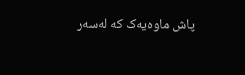پاش ماوەیەک کە لەسەر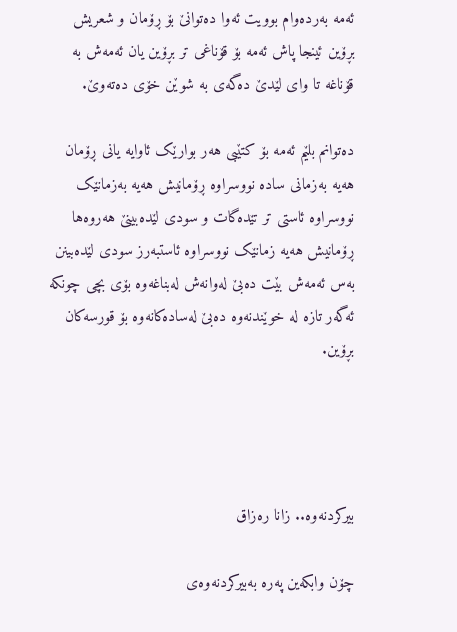ئەمە بەردەوام بوویت ئەوا دەتوانێ بۆ ڕۆمان و شعریش بڕۆین ئینجا پاش ئەمە بۆ قۆناغی تر بڕۆین یان ئەمەش بە قۆناغە تا وای لێدێ دەگەی بە شوێن خۆی دەتەوێ.

دەتوانم بلێم ئەمە بۆ کتێبی هەر بوارێک ئاوایە یانی ڕۆمان هەیە بەزمانی سادە نووسراوە ڕۆمانیش هەیە بەزمانێک نووسراوە ئاستی تر تێدەگات و سودی لێدەبینێ هەروەها ڕۆمانیش هەیە زمانێک نووسراوە ئاستبەرز سودی لێدەبینن بەس ئەمەش بێت دەبێ لەوانەش لەبناغەوە بۆی بچی چونکە ئەگەر تازە لە خوێندنەوە دەبێ لەسادەکانەوە بۆ قورسەکان بڕۆین.




بیرکردنەوە.. زانا رەزاق

چۆن وابکەین پەرە بەبیرکردنەوەی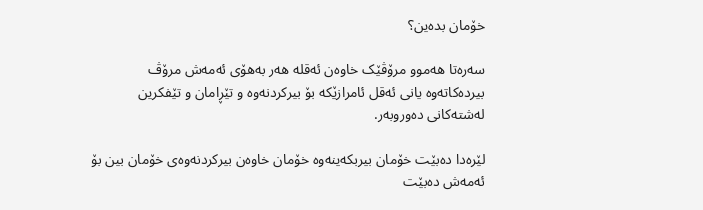خۆمان بدەین؟

سەرەتا هەموو مرۆڤێک خاوەن ئەقلە هەر بەهۆی ئەمەش مرۆڤ بیردەکاتەوە یانی ئەقل ئامرازێکە بۆ بیرکردنەوە و تێڕامان و تێفکرین لەشتەکانی دەوروبەر.

لێرەدا دەبێت خۆمان بیربکەینەوە خۆمان خاوەن بیرکردنەوەی خۆمان بین بۆ ئەمەش دەبێت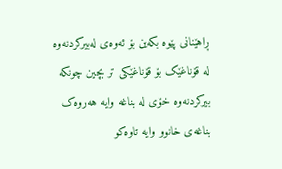ڕاهێنانی پێوە بکەین بۆ ئەوەی لەبیرکردنەوە لە قۆناغێک بۆ قۆناغێکی تر بچین چونکە بیرکردنەوە خۆی لە بناغە وایە هەروەک بناغەی خانوو وایە تاوەکو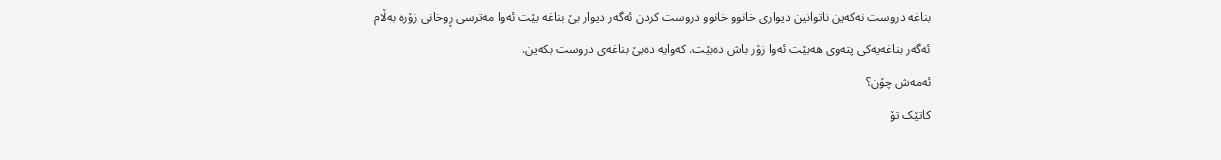بناغە دروست نەکەین ناتوانین دیواری خانوو خانوو دروست کردن ئەگەر دیوار بێ بناغە بێت ئەوا مەترسی ڕوخانی زۆرە بەڵام ئەگەر بناغەیەکی پتەوی هەبێت ئەوا زۆر باش دەبێت. کەوایە دەبێ بناغەی دروست بکەین.
ئەمەش چۆن؟
کاتێک تۆ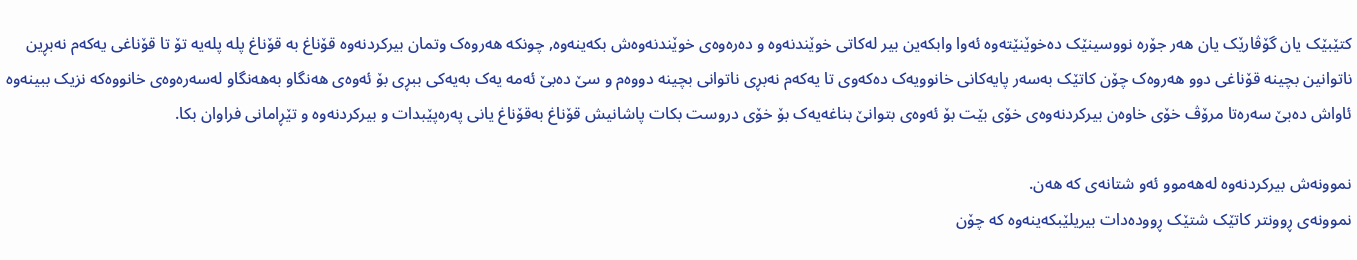کتێبێک یان گۆڤارێک یان هەر جۆرە نووسینێک دەخوێنێتەوە ئەوا وابکەین بیر لەکاتی خوێندنەوە و دەرەوەی خوێندنەوەش بکەینەوە, چونکە هەروەک وتمان بیرکردنەوە قۆناغ بە قۆناغ پلە پلەیە تۆ تا قۆناغی یەکەم نەبڕین ناتوانین بچینە قۆناغی دوو هەروەک چۆن کاتێک بەسەر پایەکانی خانوویەک دەکەوی تا یەکەم نەبڕی ناتوانی بچینە دووەم و سێ دەبێ ئەمە یەک بەیەکی ببڕی بۆ ئەوەی هەنگاو بەهەنگاو لەسەرەوەی خانووەکە نزیک ببینەوە ئاواش دەبێ سەرەتا مرۆڤ خۆی خاوەن بیرکردنەوەی خۆی بێت بۆ ئەوەی بتوانێ بناغەیەک بۆ خۆی دروست بکات پاشانیش قۆناغ بەقۆناغ یانی پەرەپێبدات و بیرکردنەوە و تێڕامانی فراوان بکا.

نموونەش بیرکردنەوە لەهەموو ئەو شتانەی کە هەن.
نموونەی ڕوونتر کاتێک شتێک ڕوودەدات بیریلێبکەینەوە کە چۆن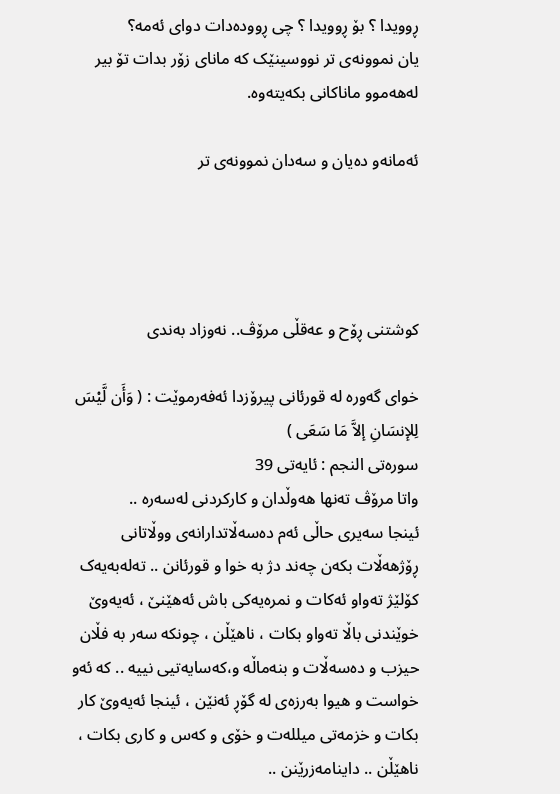ڕوویدا ؟ بۆ ڕوویدا ؟ چی ڕوودەدات دوای ئەمە؟
یان نموونەی تر نووسینێک کە مانای زۆر بدات تۆ بیر لەهەموو ماناکانی بکەیتەوە.

ئەمانەو دەیان و سەدان نموونەی تر




کوشتنی ڕۆح و عەقڵی مرۆڤ.. نەوزاد بەندی

خوای گەورە لە قورئانی پیرۆزدا ئەفەرموێت : ( وَأَن لَّيْسَ لِلإنسَانِ إلاَّ مَا سَعَی )
سورەتی النجم : ئایەتی 39
واتا مرۆڤ تەنها هەوڵدان و کارکردنی لەسەرە ..
ئینجا سەیری حاڵی ئەم دەسەڵاتدارانەی ووڵاتانی ڕۆژهەڵات بکەن چەند دژ بە خوا و قورئانن .. تەلەبەیەک کۆلێژ تەواو ئەکات و نمرەیەکی باش ئەهێنێ ، ئەیەوێ خوێندنی باڵا تەواو بکات ، ناهێڵن ، چونکە سەر بە فڵان حیزب و دەسەڵات و بنەماڵە و،کەسایەتیی نییە .. کە ئەو خواست و هیوا بەرزەی لە گۆڕ ئەنێن ، ئینجا ئەیەوێ کار بکات و خزمەتی میللەت و خۆی و کەس و کاری بکات ، ناهێڵن .. داینامەزرێنن ..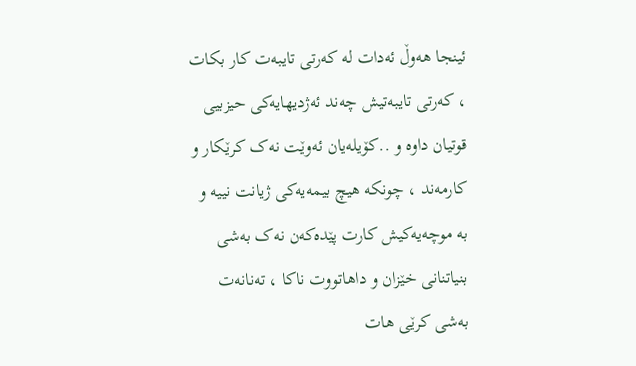ئینجا هەوڵ ئەدات لە کەرتی تایبەت کار بکات ، کەرتی تایبەتیش چەند ئەژدیهایەکی حیزبیی قوتیان داوە و ..کۆیلەیان ئەوێت نەک کرێکار و کارمەند ، چونکە هیچ بیمەیەکی ژیانت نییە و به موچەیەکیش کارت پێدەکەن نەک بەشی بنیاتنانی خێزان و داهاتووت ناکا ، تەنانەت بەشی کرێی هات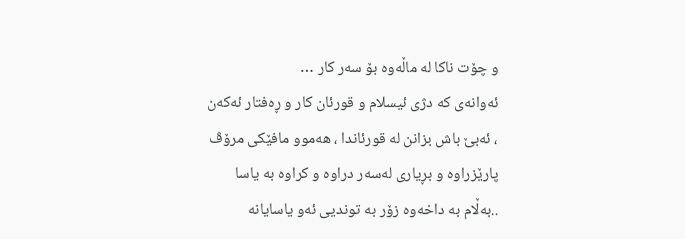و چۆت ناکا لە ماڵەوە بۆ سەر کار …
ئەوانەی کە دژی ئیسلام و قورئان کار و ڕەفتار ئەکەن ، ئەبێ باش بزانن لە قورئاندا ، هەموو مافێکی مرۆڤ پارێزراوە و بڕیاری لەسەر دراوە و کراوە بە یاسا ..بەڵام بە داخەوە زۆر بە توندیی ئەو یاسایانە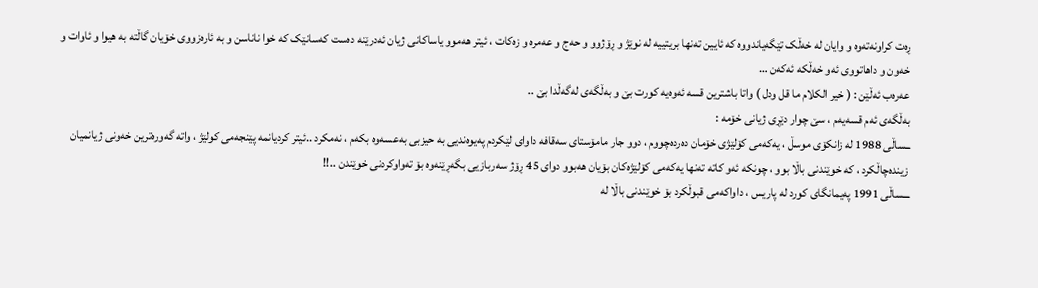ڕەت کراونەتەوە و وایان لە خەڵک تێگەیاندووە کە ئایین تەنها بریتییە لە نوێژ و ڕۆژوو و حەج و عەمرە و زەکات ، ئیتر هەموو یاساکانی ژیان ئەدرێنە دەست کەسانێک کە خوا ناناسن و بە ئارەزووی خۆیان گاڵتە بە هیوا و ئاوات و خەون و داهاتووی ئەو خەڵکە ئەکەن …
عەرەب ئەڵێن : ( خیر الکلام ما قل ودل ) واتا باشترین قسە ئەوەیە کورت بێ و بەڵگەی لەگەڵدا بێ ..
بەڵگەی ئەم قسەیەم ، سێ چوار دێڕی ژیانی خۆمە :
ــساڵی 1988 لە زانکۆی موسڵ ، یەکەمی کۆلێژی خۆمان دەردەچووم ، دوو جار مامۆستای سەقافە داوای لێکردم پەیوەندیی بە حیزبی بەعسەوە بکەم ، نەمکرد ..ئیتر کردیانمە پێنجەمی کولێژ ، واتە گەورەترین خەونی ژیانمیان زیندەچاڵکرد ، کە خوێندنی باڵا بوو ، چونکە ئەو کاتە تەنها یەکەمی کۆلێژەکان بۆیان هەبوو دوای 45 ڕۆژ سەربازیی بگەڕێنەوە بۆ تەواوکردنی خوێندن ..!!
ـــساڵی 1991 پەیمانگای کورد لە پاریس ، داواکەمی قبوڵکرد بۆ خوێندنی باڵا لە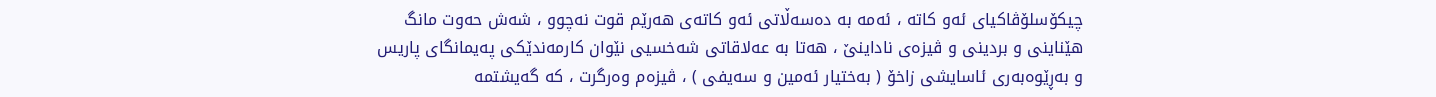چیکۆسلۆڤاکیای ئەو کاتە ، ئەمە بە دەسەڵاتی ئەو کاتەی هەرێم قوت نەچوو ، شەش حەوت مانگ هێناینی و بردینی و ڤیزەی ناداینێ ، هەتا بە عەلاقاتی شەخسیی نێوان کارمەندێکی پەیمانگای پاریس و بەڕێوەبەری ئاسایشی زاخۆ ( بەختیار ئەمین و سەیفی ) ، ڤیزەم وەرگرت ، کە گەیشتمە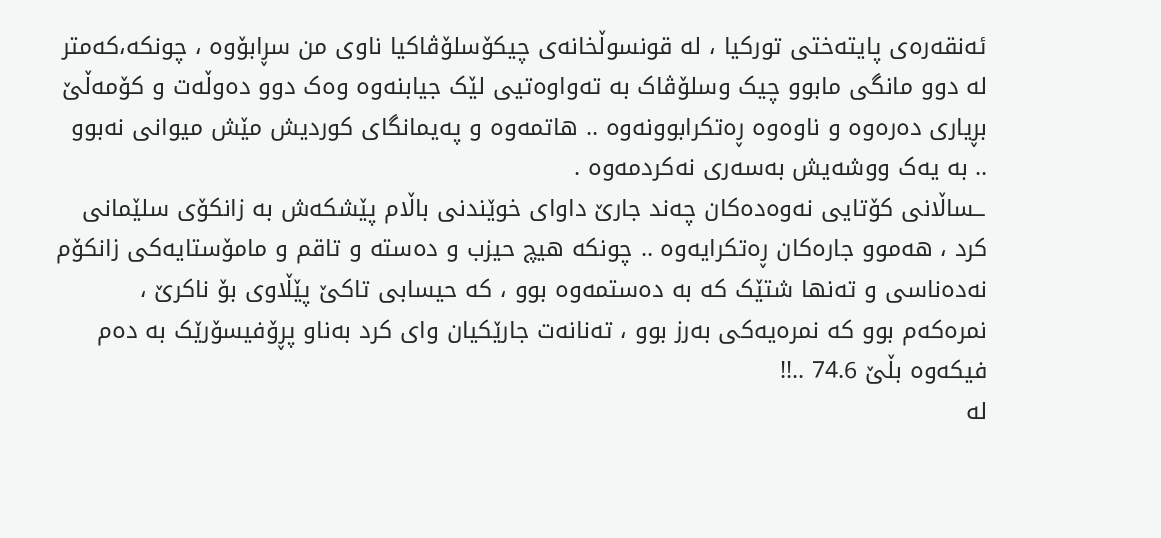ئەنقەرەی پایتەختی تورکیا ، لە قونسوڵخانەی چیکۆسلۆڤاکیا ناوی من سڕابۆوە ، چونکە،کەمتر لە دوو مانگی مابوو چیک وسلۆڤاک به تەواوەتیی لێک جیابنەوە وەک دوو دەوڵەت و کۆمەڵێ بڕیاری دەرەوە و ناوەوە ڕەتکرابوونەوە .. هاتمەوە و پەیمانگای کوردیش مێش میوانی نەبوو .. بە یەک ووشەیش بەسەری نەکردمەوە .
ــساڵانی کۆتایی نەوەدەکان چەند جارێ داوای خوێندنی باڵام پێشکەش بە زانکۆی سلێمانی کرد ، هەموو جارەکان ڕەتکرایەوە .. چونکە هیچ حیزب و دەستە و تاقم و مامۆستایەکی زانکۆم نەدەناسی و تەنها شتێک کە بە دەستمەوە بوو ، کە حیسابی تاکێ پێڵاوی بۆ ناکرێ ، نمرەکەم بوو کە نمرەیەکی بەرز بوو ، تەنانەت جارێکیان وای کرد بەناو پڕۆفیسۆرێک بە دەم فیکەوە بڵێ 74.6 ..!!
لە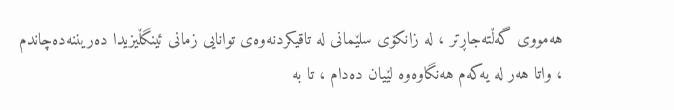هەمووی گەڵتەجاڕتر ، لە زانکۆی سلێمانی لە تاقیکردنەوەی توانایی زمانی ئینگڵیزیدا دەریننەدەچاندم ، واتا هەر لە یەکەم هەنگاوەوە لێیان دەدام ، تا بە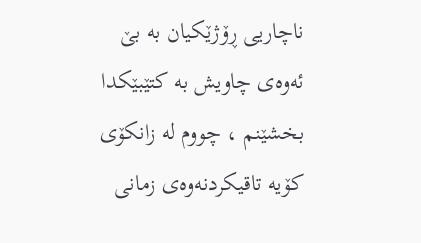ناچاریی ڕۆژێکیان به بێ ئەوەی چاویش بە کتێبێکدا بخشێنم ، چووم لە زانکۆی کۆیە تاقیکردنەوەی زمانی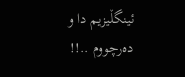ئینگڵیزیم دا و دەرچووم ..!!